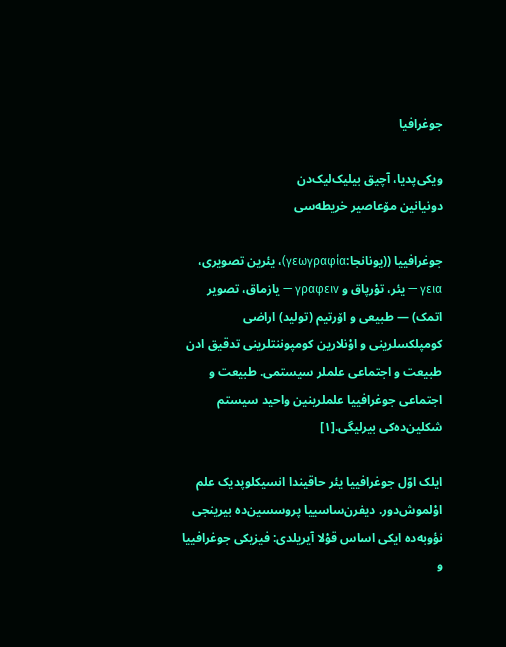جوغرافیا

ویکی‌پدیا، آچیق بیلیک‌لیک‌دن
دونیانین مۆعاصیر خریطه‌سی

جوغرافییا ((یونانجا:γεωγραφία)، یئرین تصویری، γεια — یئر، توْرپاق و γραφειν — یازماق، تصویر اتمک) — طبیعی و اۆرتیم (تولید) اراضی کومپلکسلرینی و اوْنلارین کومپوننتلرینی تدقیق اد‌ن طبیعت و اجتماعی علملر سیستمی. طبیعت و اجتماعی جوغرافییا علملرینین واحید سیستم شکلین‌ده‌کی بیرلیگی.[۱]

ایلک اوّل جوغرافییا یئر حاقیندا انسیکلوپدیک علم اوْلموش‌دور. دیفرن‌ساسییا پروسسین‌ده بیرینجی نؤوبه‌ده ایکی اساس قوْلا آیریلدی: فیزیکی جوغرافییا و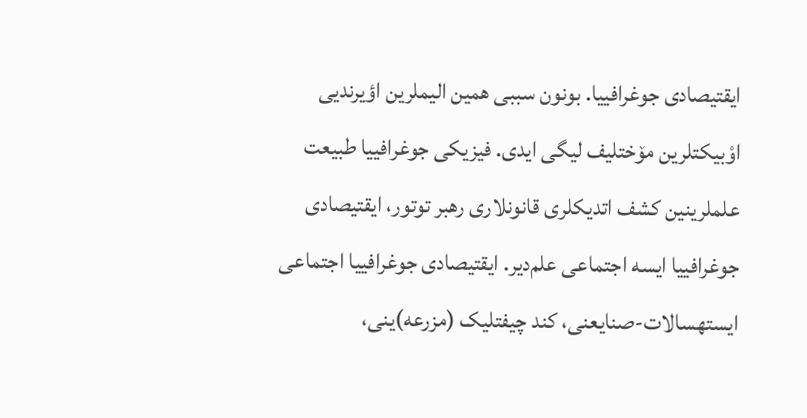ایقتیصادی جوغرافییا. بونون سببی همین الیملرین اؤیرندیی اوْبیکتلرین مۆختلیف ‌لیگی ایدی. فیزیکی جوغرافییا طبیعت علملرینین کشف اتدیکلری قانونلاری رهبر توتور، ایقتیصادی جوغرافییا ایسه اجتماعی علم‌دیر. ایقتیصادی جوغرافییا اجتماعی ایستهسالات-صنایعنی، کند چیفتلیک (مزرعه)ینی،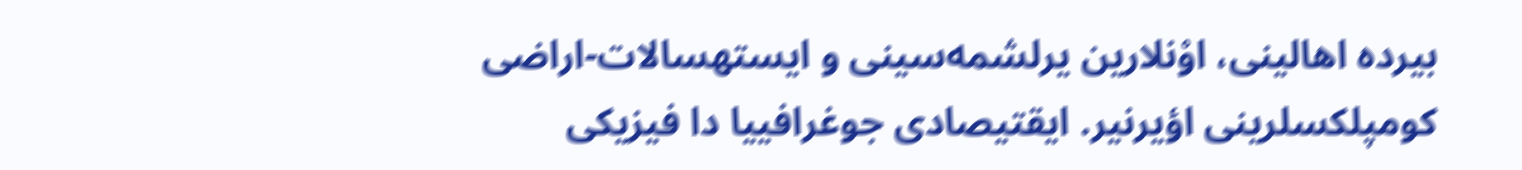بیرده اهالینی، اوْنلارین یرلشمه‌سینی و ایستهسالات-اراضی کومپلکسلرینی اؤیرنیر. ایقتیصادی جوغرافییا دا فیزیکی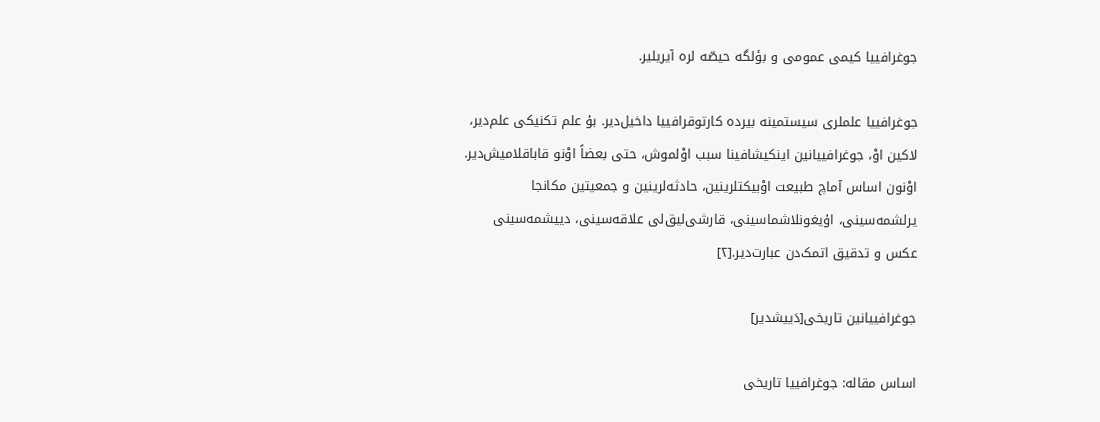جوغرافییا کیمی عمومی و بؤلگه حیصّه ‌لره آیریلیر.

جوغرافییا علملری سیستمینه بیرده کارتوقرافییا داخیل‌دیر. بۇ علم تکنیکی علم‌دیر، لاکین اوْ، جوغرافییانین اینکیشافینا سبب اوْلموش، حتی بعضاً اوْنو قاباقلامیش‌دیر. اوْنون اساس آماچ طبیعت اوْبیکتلرینین، حادثه‌لرینین و جمعیتین مکانجا یرلشمه‌سینی، اۇیغونلاشماسینی، قارشی‌لیق‌لی علاقه‌سینی، دییشمه‌سینی عکس و تدقیق اتمک‌دن عبارت‌دیر.[۲]

جوغرافییانین تاریخی[دَییشدیر]

اساس مقاله: جوغرافییا تاریخی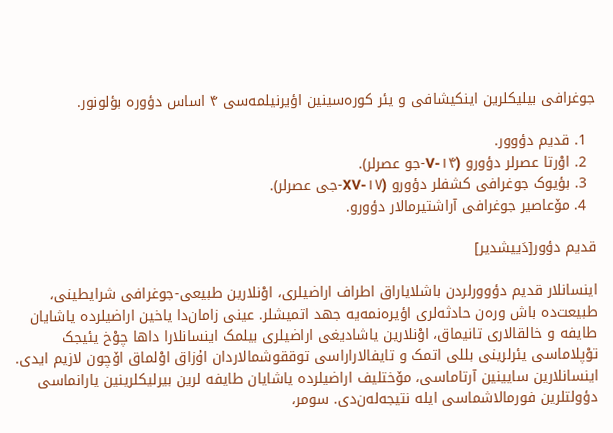جوغرافی بیلیکلرین اینکیشافی و یئر کوره‌سینین اؤیرنیلمه‌سی ۴ اساس دؤوره بؤلونور.

  1. قدیم دؤوور.
  2. اوْرتا عصرلر دؤورو (V-۱۴-جو عصرلر).
  3. بؤیوک جوغرافی کشفلر دؤورو (XV-۱۷-جی عصرلر).
  4. مۆعاصیر جوغرافی آراشتیرمالار دؤورو.

قدیم دؤور[دَییشدیر]

اینسانلار قدیم دؤوورلردن باشلایاراق اطراف اراضیلری، اوْنلارین طبیعی-جوغرافی شرایطینی، طبیعت‌ده باش وره‌ن حادثه‌لری اؤیره‌نمه‌یه جهد اتمیشلر. عینی زامان‌دا یاخین اراضیلرده یاشایان طایفه و خالقالاری تانیماق، اوْنلارین یاشادیغی اراضیلری بیلمک اینسانلارا داها چوْخ یئیجک توْپلاماسی یئرلرینی بللی اتمک و تایفالاراراسی توققوشمالاردان اۇزاق اوْلماق اۆچون لازیم ایدی. اینسانلارین سایینین آرتاماسی، مۆختلیف اراضیلرده یاشایان طایفه لرین بیرلیکلرینین یارانماسی دؤولتلرین فورمالاشماسی ایله نتیجه‌له‌ن‌دی. سومر،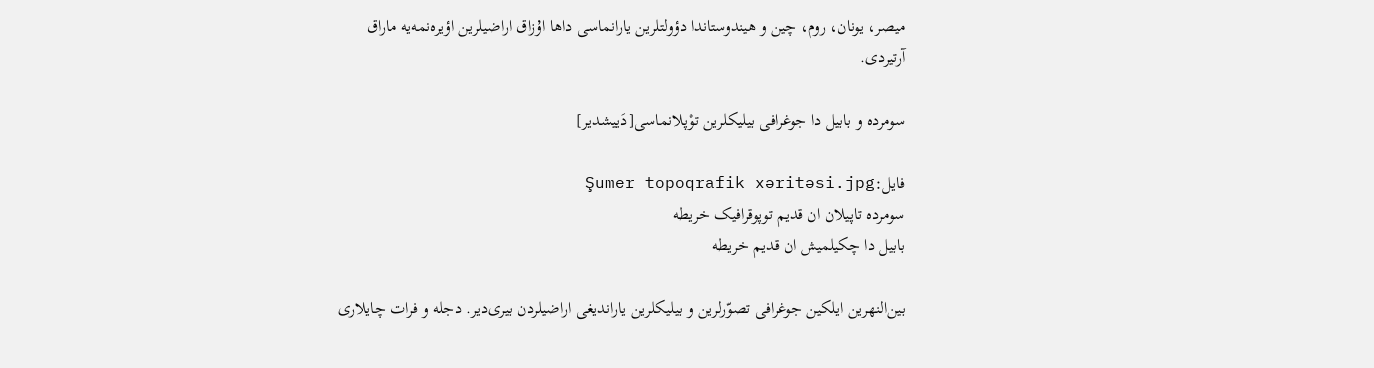میصر، یونان، روم، چین و هیندوستاندا دؤولتلرین یارانماسی داها اۇزاق اراضیلرین اؤیره‌نمه‌یه ماراق آرتیردی.

سومرده و بابیل دا جوغرافی بیلیکلرین توْپلانماسی[دَییشدیر]

فایل:Şumer topoqrafik xəritəsi.jpg
سومرده تاپیلان ان قدیم توپوقرافیک خریطه
بابیل دا چکیلمیش ان قدیم خریطه

بین‌النهرین ایلکین جوغرافی تصوّرلرین و بیلیکلرین یاراندیغی اراضیلردن بیری‌دیر. دجله و فرات چایلاری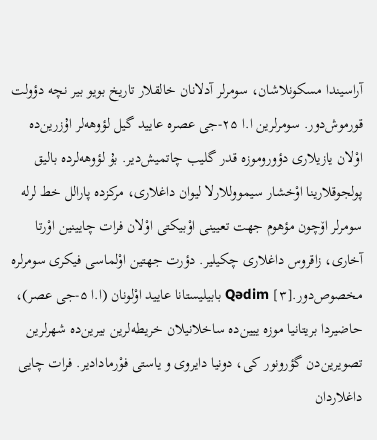آراسیندا مسکونلاشان، سومرلر آدلانان خالقلار تاریخ بویو بیر نچه دؤولت قورموش‌دور. سومرلرین ا.ا ۲۵-جی عصره عایید گیل لؤوهه‌لر اۇزرین‌ده اوْلان یازیلاری دؤوروموزه قدر گلیب چاتمیش‌دیر. بۇ لؤوهه‌لرده بالیق پولجوقلارینا اوْخشار سیمووللارلا لیوان داغلاری، مرکزده پارالل خط لرله سومرلر اۆچون مؤهوم جهت تعیینی اوْبیکتی اوْلان فرات چایینین اوْرتا آخاری، زاقروس داغلاری چکیلیر. دؤرت جهتین اوْلماسی فیکری سومرلره مخصوص‌دور.[۳] Qədim بابیلیستانا عایید اوْلونان (ا.ا ۵-جی عصر)، حاضیردا بریتانیا موزه ییین‌ده ساخلانیلان خریطه‌لرین بیرین‌ده شهرلرین تصویرین‌دن گؤرونور کی، دونیا دایروی و یاستی فوْرمادادیر. فرات چایی داغلاردان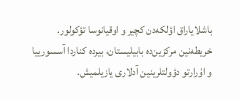باشلایاراق اؤلکه‌دن کچیر و اوقیانوسا تؤکولور. خریطه‌نین مرکزین‌ده بابیلیستان، بیرده کناردا آسسورییا و اۇرارتو دؤولتلرینین آدلاری یازیلمیش.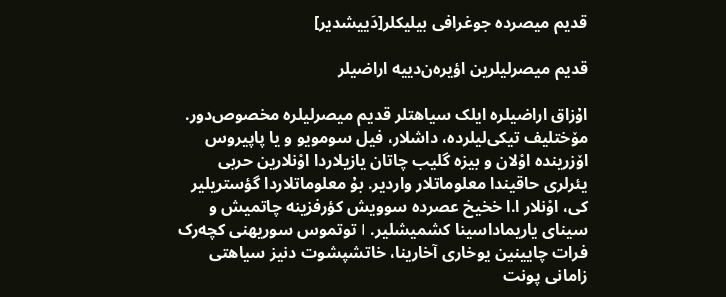قدیم میصرده جوغرافی بیلیکلر[دَییشدیر]

قدیم میصرلیلرین اؤیره‌ن‌دییه اراضیلر

اۇزاق اراضیلره ایلک سیاهتلر قدیم میصرلیلره مخصوص‌دور. مۆختلیف تیکی‌لیلرده، داشلار، فیل سومویو و یا پاپیروس اۆزرینده اوْلان و بیزه گلیب چاتان یازیلاردا اوْنلارین حربی یئرلری حاقیندا معلوماتلار واردیر. بۇ معلوماتلاردا گؤستریلیر کی، اوْنلار ا.ا خخیخ عصرده سوویش کؤرفزینه چاتمیش و سینای یاریماداسینا کشمیشلیر. I توتموس سوریهنی کچه‌رک فرات چایینین یوخاری آخارینا، خاتشپشوت دنیز سیاهتی زامانی پونت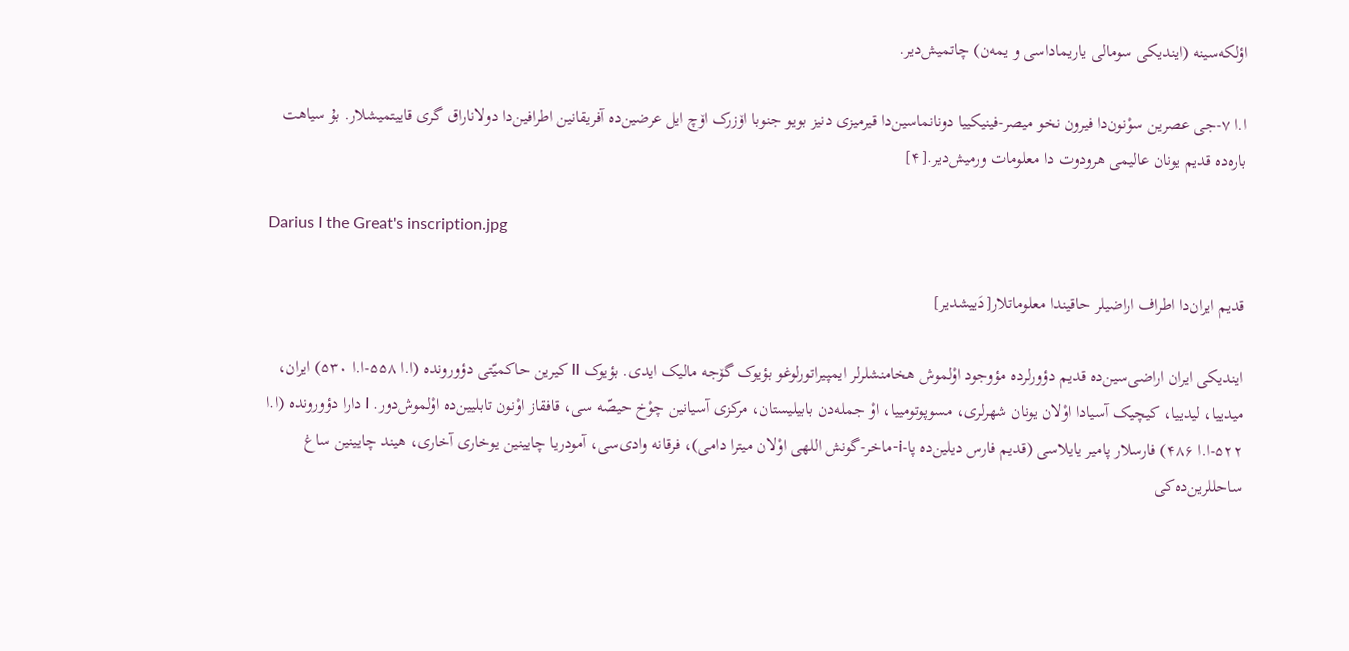اؤلکه‌سینه (ایندیکی سومالی یاریماداسی و یمه‌ن) چاتمیش‌دیر.

ا.ا ۷-جی عصرین سوْنون‌دا فیرون نخو میصر-فینیکییا دونانماسین‌دا قیرمیزی دنیز بویو جنوبا اۆز‌رک اۆچ ایل عرضین‌ده آفریقانین اطرافین‌دا دولاناراق گری قاییتمیشلار. بۇ سیاهت باره‌ده قدیم یونان عالیمی هرودوت دا معلومات ورمیش‌دیر.[۴]

Darius I the Great's inscription.jpg

قدیم ایران‌دا اطراف اراضیلر حاقیندا معلوماتلار[دَییشدیر]

ایندیکی ایران اراضی‌سین‌ده قدیم دؤورلرده مؤوجود اوْلموش هخامنشلرلر ایمپیراتورلوغو بؤیوک گۆجه مالیک ایدی. بؤیوک II کیرین حاکمیّتی دؤورونده (ا.ا ۵۵۸-ا.ا ۵۳۰) ایران، میدییا، لیدییا، کیچیک آسیادا اوْلان یونان شهرلری، مسوپوتومییا، اوْ جمله‌دن بابیلیستان، مرکزی آسیانین چوْخ حیصّه ‌سی، قافقاز اوْنون تابلیین‌ده اوْلموش‌دور. I دارا دؤورونده (ا.ا ۵۲۲-ا.ا ۴۸۶) فارسلار پامیر یایلاسی (قدیم فارس دیلین‌ده پا-i-ماخر-گونش اللهی اوْلان میترا دامی)، فرقانه وادی‌سی، آمودریا چایینین یوخاری آخاری، هیند چایینین ساغ ساحللرین‌ده‌کی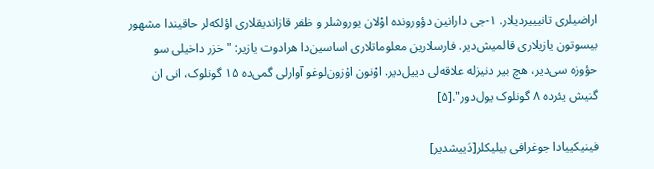اراضیلری تانیییردیلار. ۱-جی دارانین دؤورونده اوْلان یوروشلر و ظفر قازاندیقلاری اؤلکه‌لر حاقیندا مشهور بیسوتون یازیلاری قالمیش‌دیر. فارسلارین معلوماتلاری اساسین‌دا هرادوت یازیر: "خزر داخیلی سو حؤوزه سی‌دیر، هچ بیر دنیزله علاقه‌لی دییل‌دیر. اوْنون اۇزون‌لوغو آوارلی گمی‌ده ۱۵ گونلوک، انی ان گنیش یئرده ۸ گونلوک یول‌دور".[۵]

فینیکییادا جوغرافی بیلیکلر[دَییشدیر]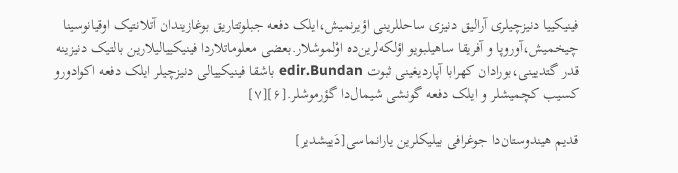فینیکییا دنیزچیلری آرالیق دنیزی ساحللرینی اؤیرنمیش،ایلک دفعه جبلوتتاریق بوغازیندان آتلانتیک اوقیانوسینا چیخمیش،آوروپا و آفریقا ساهیلبویو اؤلکه‌لرین‌ده اوْلموشلار.بعضی معلوماتلاردا فینیکییالیلارین بالتیک دنیزینه قدر گتدیینی،بورادان کهرابا آپاردیغینی ثبوت edir.Bundan باشقا فینیکییالی دنیزچیلر ایلک دفعه اکوادورو کسیب کچمیشلر و ایلک دفعه گونشی شیمال‌دا گؤرموشلر.[۶][۷]

قدیم هیندوستان‌دا جوغرافی بیلیکلرین یارانماسی[دَییشدیر]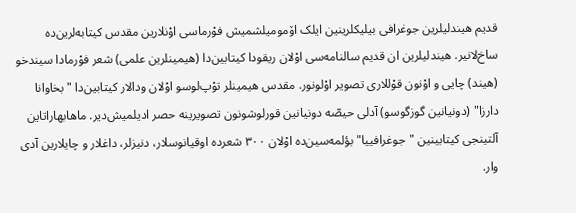قدیم هیندلیلرین جوغرافی بیلیکلرینین ایلک اۆمومیلشمیش فوْرماسی اوْنلارین مقدس کیتابه‌لرین‌ده ساخ‌لانیر. هیندلیلرین ان قدیم سالنامه‌سی اوْلان ریقو‌دا کیتابین‌دا (هیمینلرین علمی) شعر فوْرمادا سیندخو (هیند) چایی و اوْنون قوْللاری تصویر اوْلونور. مقدس هیمینلر توْپ‌لوسو اوْلان ودالار کیتابین‌دا "بخاوانا دارزا" (دونیانین گوزگوسو) آدلی حیصّه دونیانین قورلوشونون تصویرینه حصر ادیلمیش‌دیر. ماهابهاراتاین آلتینجی کیتابینین "جوغرافییا" بؤلمه‌سین‌ده اوْلان ۳۰۰ شعرده اوقیانوسلار، دنیزلر، داغلار و چایلارین آدی وار.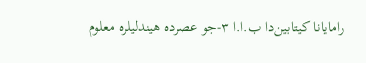رامایانا کیتابین‌دا ب.ا.ا ۳-جو عصرده هیندلیلره معلوم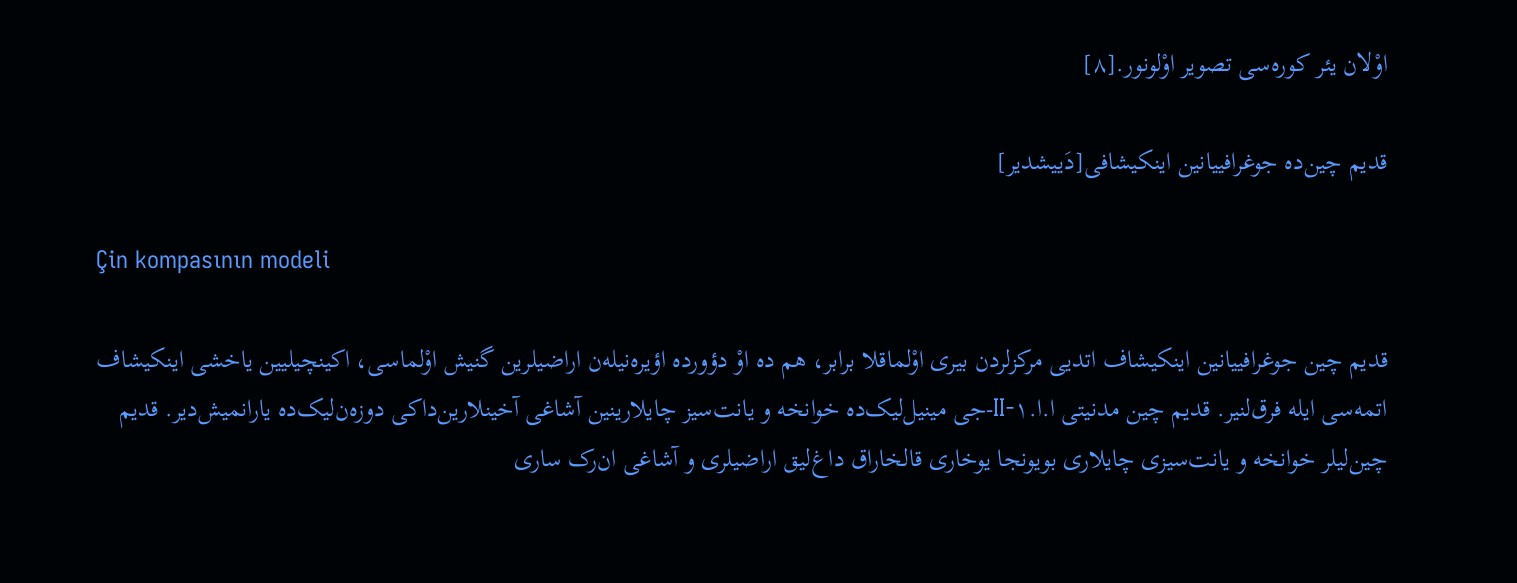اوْلان یئر کوره‌سی تصویر اوْلونور.[۸]

قدیم چین‌ده جوغرافییانین اینکیشافی[دَییشدیر]

Çin kompasının modeli

قدیم چین جوغرافییانین اینکیشاف اتدیی مرکزلردن بیری اوْلماقلا برابر، هم ده اوْ دؤورده اؤیره‌نیله‌ن اراضیلرین گنیش اوْلماسی، اکینچیلیین یاخشی اینکیشاف اتمه‌سی ایله فرق‌لنیر. قدیم چین مدنیتی ا.ا.II-۱-جی مینیل‌لیک‌ده خوانخه و یانت‌سیز چایلارینین آشاغی آخینلارین‌داکی دوزه‌ن‌لیک‌ده یارانمیش‌دیر. قدیم چین‌لیلر خوانخه و یانت‌سیزی چایلاری بویونجا یوخاری قالخاراق داغ‌لیق اراضیلری و آشاغی ان‌رک ساری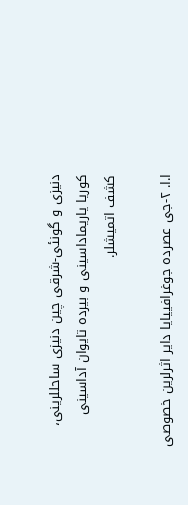دنیزی و گونئی-شرقی چین دنیزی ساحللرینی، کوریا یاریماداسینی و بیرده تایوان آداسینی کشف اتمیشلر.

ا.ا. ۲-جی عصرده جوغرافییایا دایر اثرلرین خصوصی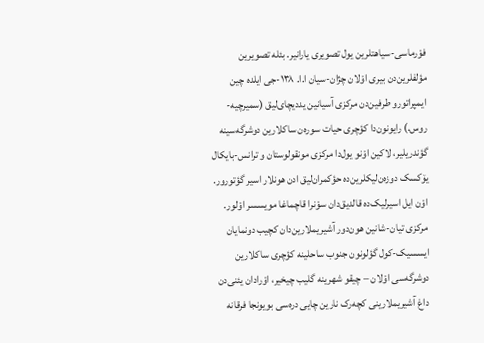فوْرماسی-سیاهتلرین یول تصویری یارانیر. بئله تصویرین مؤلفلرین‌دن بیری اوْلان چژان-سیان ا.ا. ۱۳۸-جی ایلده چین ایمپراتورو طرفین‌دن مرکزی آسیانین یددیچای‌لیق (سمیرچیه-روس.) رایونون‌دا کؤچری حیات سوره‌ن ساکلارین دوشرگه‌سینه گؤندریلیر، لاکین اوْنو یول‌دا مرکزی مونقولوستان و ترانس-بایکال یۆکسک دوزه‌ن‌لیکلرین‌ده حؤکمران‌لیق اد‌ن هونلار اسیر گؤتورور. اوْن ایل اسیرلیک‌ده قالدیق‌دان سوْنرا قاچماغا مویسسر اوْلور. مرکزی تیان-شانین هون‌دور آشیریملارین‌دان کچیب دونمایان ایسسیک-کول گؤلونون جنوب ساحلینه کؤچری ساکلارین دوشرگه‌سی اوْلان – چیقو شهرینه گلیب چیخیر، اوْرادان یئنی‌دن داغ آشیریملارینی کچه‌رک نارین چایی دره‌سی بویونجا فرقانه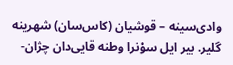وادی‌سینه – قوشیان (کاس‌سان) شهرینه گلیر. بیر ایل سوْنرا وطنه قایی‌دان چژان-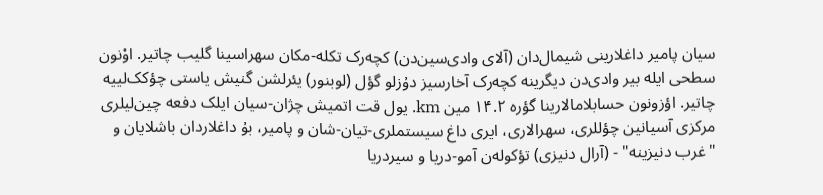سیان پامیر داغلارینی شیمال‌دان (آلای وادی‌سین‌دن) کچه‌رک تکله-مکان سهراسینا گلیب چاتیر. اوْنون سطحی ایله بیر وادی‌دن دیگرینه کچه‌رک آخارسیز دۇزلو گؤل (لوبنور) یئرلشن گنیش یاستی چؤکک‌لییه چاتیر. اؤزونون حسابلامالارینا گؤره ۱۴.۲ مین km. یول قت اتمیش چژان-سیان ایلک دفعه چین‌لیلری مرکزی آسیانین چؤللری، سهرالاری، ایری داغ سیستملری-تیان-شان و پامیر، بۇ داغلاردان باشلایان و "غرب دنیزینه" - (آرال دنیزی) تؤکوله‌ن آمو-دریا و سیردریا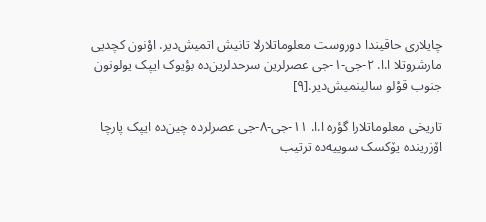چایلاری حاقیندا دوروست معلوماتلارلا تانیش اتمیش‌دیر. اوْنون کچدیی مارشروتلا ا.ا. ۲-جی-۱-جی عصرلرین سرحدلرین‌ده بؤیوک ایپک یولونون جنوب قوْلو سالینمیش‌دیر.[۹]

تاریخی معلوماتلارا گؤره ا.ا. ۱۱-جی-۸-جی عصرلرده چین‌ده ایپک پارچا اۆزرینده یۆکسک سوییه‌ده ترتیب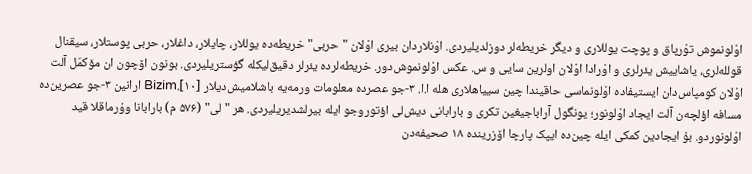اوْلونموش توْرپاق و پوچت یوللاری و دیگر خریطه‌لر دوزلدیلیردی. اوْنلاردان بیری اوْلان "حربی" خریطه‌ده یوللار، چایلار، داغلار، حربی پوستلار، سیقنال قولله‌لری، یاشاییش یئرلری و اوْرادا اوْلان اولرین سایی و س. عکس اوْلونموش‌دور. خریطه‌لرده یئرلر دقیق‌لیکله گؤستریلیردی. بونون اۆچون ان مۆکمّل آلت اوْلان کومپاس‌دان ایستیفاده اوْلونماسی حاقیندا چین سییاهلاری هله ا.ا. ۳-جو عصرده معلومات ورمه‌یه باشلامیش‌دیلار [۱۰].Bizim ارانین ۳-جو عصرین‌ده مسافه اؤلچه‌ن آلت ایجاد اوْلونور؛ یونگول آراباجیغین تکری و بارابانی دیش‌لی اؤتوروجو ایله بیرلشدیریلیردی. هر "لی" (۵۷۶ م) بارابانا وۇرماقلا قید اوْلونوردو. بۇ ایجادین کمکی ایله چین‌ده ایپک پارچا اۆزرینده ۱۸ صحیفه‌دن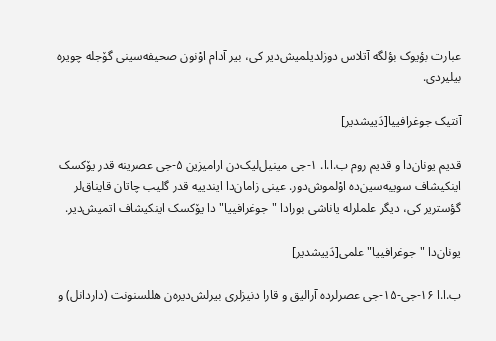عبارت بؤیوک بؤلگه آتلاس دوزلدیلمیش‌دیر کی، بیر آدام اوْنون صحیفه‌سینی گۆجله چویره بیلیردی.

آنتیک جوغرافییا[دَییشدیر]

قدیم یونان‌دا و قدیم روم ب.ا.ا. ۱-جی مینیل‌لیک‌دن ارامیزین ۵-جی عصرینه قدر یۆکسک اینکیشاف سوییه‌سین‌ده اوْلموش‌دور. عینی زامان‌دا ایندییه قدر گلیب چاتان قایناق‌لر گؤستریر کی، دیگر علملرله یاناشی بورادا "جوغرافییا" دا یۆکسک اینکیشاف اتمیش‌دیر.

یونان‌دا "جوغرافییا" علمی[دَییشدیر]

ب.ا.ا ۱۶-جی-۱۵-جی عصرلرده آرالیق و قارا دنیزلری بیرلش‌دیره‌ن هللسنونت (داردانل) و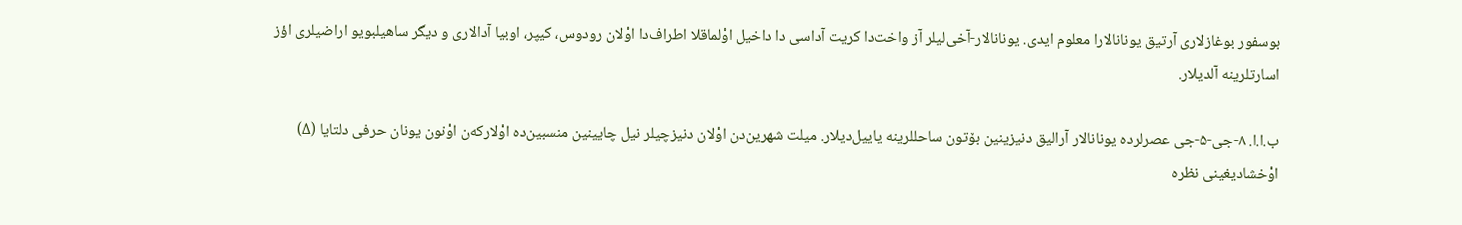بوسفور بوغازلاری آرتیق یونانالارا معلوم ایدی. یونانالار-آخی‌لیلر آز واخت‌دا کریت آداسی دا داخیل اوْلماقلا اطراف‌دا اوْلان رودوس، کیپر، اوبیا آدالاری و دیگر ساهیلبویو اراضیلری اؤز اسارتلرینه آلدیلار.

ب.ا.ا. ۸-جی-۵-جی عصرلرده یونانالار آرالیق دنیزینین بۆتون ساحللرینه یاییل‌دیلار. میلت شهرین‌دن اوْلان دنیزچیلر نیل چایینین منسبین‌ده اوْلارکه‌ن اوْنون یونان حرفی دلتایا (Δ) اوْخشادیغینی نظره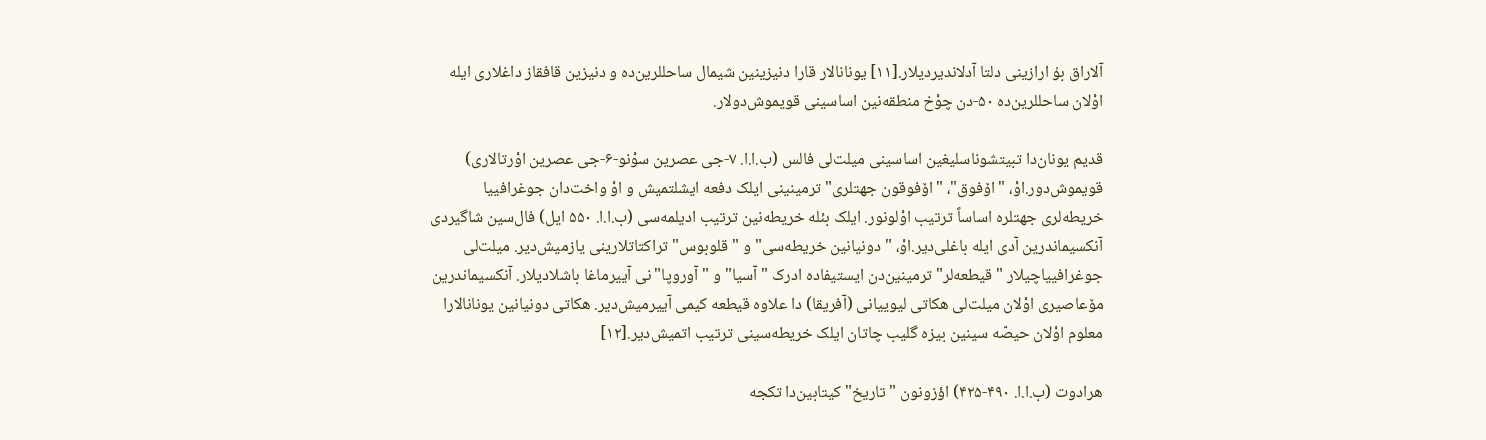آلاراق بۇ ارازینی دلتا آدلاندیردیلار.[۱۱] یونانالار قارا دنیزینین شیمال ساحللرین‌ده و دنیزین قافقاز داغلاری ایله اوْلان ساحللرین‌ده ۵۰-دن چوْخ منطقه‌نین اساسینی قویموش‌دولار.

قدیم یونان‌دا تبیتشوناسلیغین اساسینی میلت‌لی فالس (ب.ا.ا. ۷-جی عصرین سوْنو-۶-جی عصرین اوْرتالاری) قویموش‌دور.اوْ، "اۆفوق"، "اۆفوقون جهتلری" ترمینینی ایلک دفعه ایشلتمیش و اوْ واخت‌دان جوغرافییا خریطه‌لری جهتلره اساساً ترتیب اوْلونور. ایلک بئله خریطه‌نین ترتیب ادیلمه‌سی (ب.ا.ا. ۵۵۰ ایل) فال‌سین شاگیردی آنکسیماندرین آدی ایله باغلی‌دیر.اوْ، "دونیانین خریطه‌سی" و "قلوبوس" تراکتاتلارینی یازمیش‌دیر. میلت‌لی جوغرافییاچیلار "قیطعه‌لر" ترمینین‌دن ایستیفاده اد‌رک "آسیا" و "آوروپا"نی آییرماغا باشلادیلار. آنکسیماندرین مۆعاصیری اوْلان میلت‌لی هکاتی لیوییانی (آفریقا) دا علاوه قیطعه کیمی آییرمیش‌دیر. هکاتی دونیانین یونانالارا معلوم اوْلان حیصّه ‌سینین بیزه گلیب چاتان ایلک خریطه‌سینی ترتیب اتمیش‌دیر.[۱۲]

هرادوت (ب.ا.ا. ۴۹۰-۴۲۵) اؤزونون "تاریخ" کیتابین‌دا تکجه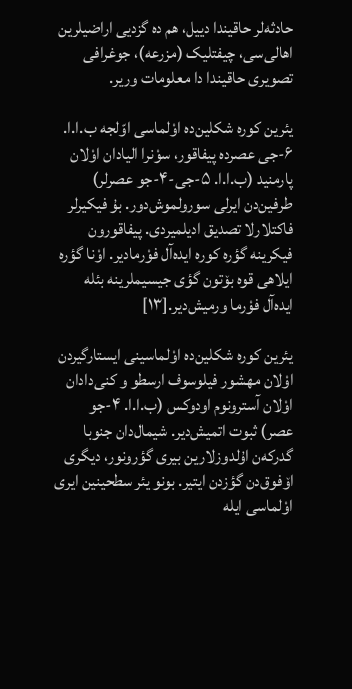حادثه‌لر حاقیندا دییل، هم ده گزدیی اراضیلرین اهالی‌سی، چیفتلیک (مزرعه)، جوغرافی تصویری حاقیندا دا معلومات وریر.

یئرین کوره شکلین‌ده اوْلماسی اوّلجه ب.ا.ا. ۶-جی عصرده پیفاقور، سوْنرا الیادان اوْلان پارمنید (ب.ا.ا. ۵-جی-۴-جو عصرلر) طرفین‌دن ایر‌لی سورولموش‌دور. بۇ فیکیرلر فاکتلارلا تصدیق ادیلمیردی. پیفاقورون فیکرینه گؤره کوره ایده‌آل فوْرمادیر. اوْنا گؤره ایلاهی قوه بۆتون گؤی جیسیملرینه بئله ایده‌آل فوْرما ورمیش‌دیر.[۱۳]

یئرین کوره شکلین‌ده اوْلماسینی ایستارگیردن اوْلان مهشور فیلوسوف ارسطو و کنی‌دادان اوْلان آسترونوم اودوکس (ب.ا.ا. ۴-جو عصر) ثبوت اتمیش‌دیر. شیمال‌دان جنوبا گدرکه‌ن اۇلدوزلارین بیری گؤرونور، دیگری اۆفوق‌دن گؤزدن ایتیر. بونو یئر سطحینین ایری اوْلماسی ایله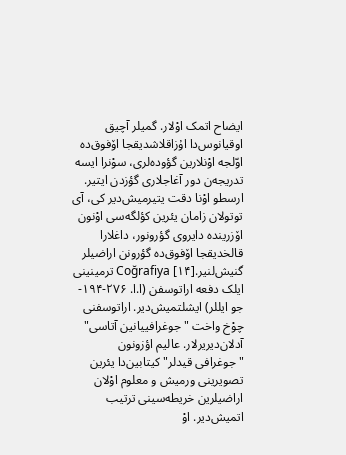ایضاح اتمک اوْلار. گمیلر آچیق اوقیانوس‌دا اۇزاقلاشدیقجا اۆفوق‌ده اوّلجه اوْنلارین گؤوده‌لری، سوْنرا ایسه تدریجه‌ن دور آغاجلاری گؤزدن ایتیر. ارسطو اوْنا دقت یتیرمیش‌دیر کی، آی توتولان زامان یئرین کؤلگه‌سی اوْنون اۆزرینده دایروی گؤرونور، داغلارا قالخدیقجا اۆفوق‌ده گؤرونن اراضیلر گنیش‌لنیر.[۱۴] Coğrafiya ترمینینی ایلک دفعه اراتوسفن (ا.ا. ۲۷۶-۱۹۴-جو ایللر) ایشلتمیش‌دیر. اراتوسفنی چوْخ واخت "جوغرافییانین آتاسی" آدلان‌دیریرلار. عالیم اؤزونون "جوغرافی قیدلر" کیتابین‌دا یئرین تصویرینی ورمیش و معلوم اوْلان اراضیلرین خریطه‌سینی ترتیب اتمیش‌دیر. اوْ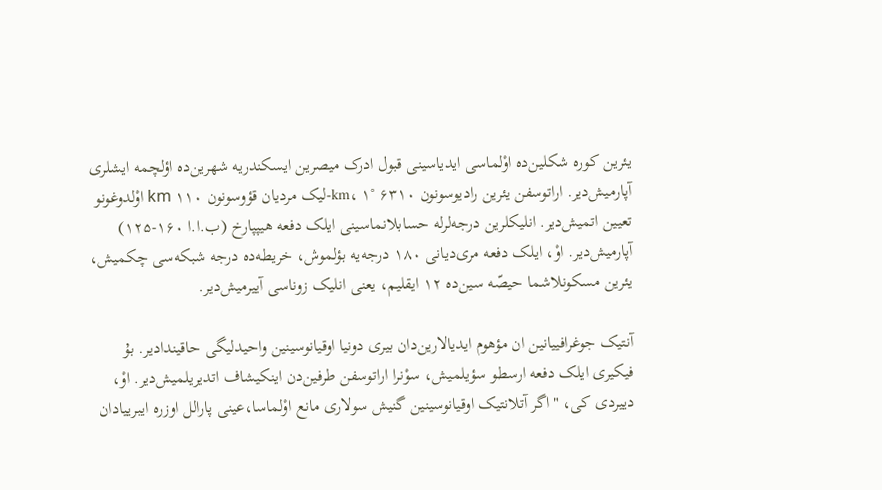یئرین کوره شکلین‌ده اوْلماسی ایدیاسینی قبول اد‌رک میصرین ایسکندریه شهرین‌ده اؤلچمه ایشلری آپارمیش‌دیر. اراتوسفن یئرین رادیوسونون ۶۳۱۰ km، ۱°-لیک مر‌دیان قؤوسونون ۱۱۰ km اوْلدوغونو تعیین اتمیش‌دیر. انلیکلرین درجه‌لرله حسابلانماسینی ایلک دفعه هیپپارخ (ب.ا.ا ۱۶۰-۱۲۵) آپارمیش‌دیر. اوْ، ایلک دفعه مری‌دیانی ۱۸۰ درجه‌یه بؤلموش، خریطه‌ده درجه شبکه‌سی چکمیش، یئرین مسکونلاشما حیصّه ‌سین‌ده ۱۲ ایقلیم، یعنی انلیک زوناسی آییرمیش‌دیر.

آنتیک جوغرافییانین ان مؤهوم ایدیالارین‌دان بیری دونیا اوقیانوسینین واحیدلیگی حاقیندادیر. بۇ فیکیری ایلک دفعه ارسطو سؤیلمیش، سوْنرا اراتوسفن طرفین‌دن اینکیشاف اتدیریلمیش‌دیر. اوْ، دییردی کی، "اگر آتلانتیک اوقیانوسینین گنیش سولاری مانع اوْلماسا،عینی پارالل اوزره ایبرییادان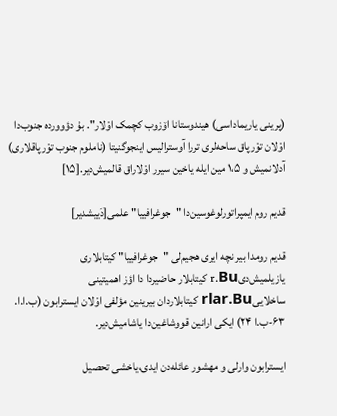(پرینی یاریماداسی) هیندوستانا اۆزوب کچمک اوْلار". بۇ دؤوورده جنوب‌دا اوْلان توْرپاق ساحه‌لری تررا آوسترالیس اینجوگنیتا (ناملوم جنوب توْرپاقلاری) آدلانمیش و ۱،۵ مین ایله یاخین سیرر اوْلاراق قالمیش‌دیر.[۱۵]

قدیم روم ایمپراتورلوغوسین‌دا "جوغرافییا" علمی[دَییشدیر]

قدیم رومدا بیر نچه ایری هجیم‌لی "جوغرافییا" کیتابلاری یازیلمیش‌دیr.Bu کیتابلار حاضیردا دا اؤز اهمیتینی ساخلاییrlar.Bu کیتابلاردان بیرینین مؤلفی اوْلان ایسترابون (ب.ا.ا. ۶۳-ب.ا ۲۴) ایکی ارانین قووشاغین‌دا یاشامیش‌دیر.

ایسترابون وارلی و مهشور عائله‌دن ایدی،یاخشی تحصیل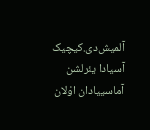آلمیش‌دی.کیچیک آسیادا یئرلشن آماسییادان اوْلان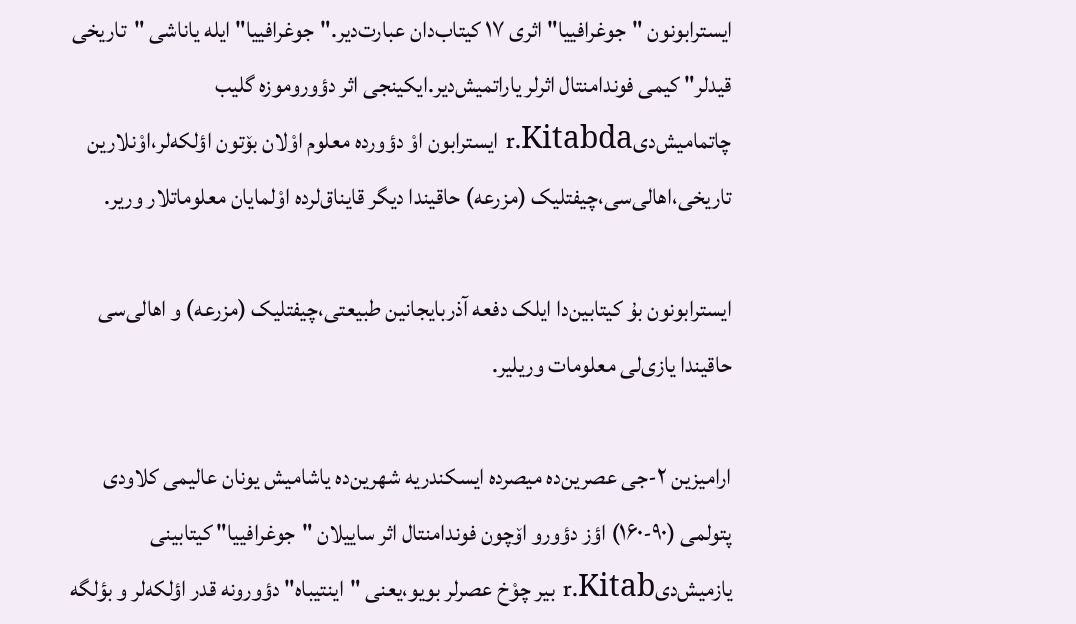ایسترابونون "جوغرافییا" اثری ۱۷ کیتاب‌دان عبارت‌دیر."جوغرافییا" ایله یاناشی "تاریخی قیدلر" کیمی فوندامنتال اثرلر یاراتمیش‌دیر.ایکینجی اثر دؤوروموزه گلیب چاتمامیش‌دیr.Kitabda ایسترابون اوْ دؤورده معلوم اوْلان بۆتون اؤلکه‌لر،اوْنلارین تاریخی،اهالی‌سی،چیفتلیک (مزرعه) حاقیندا دیگر قایناق‌لرده اوْلمایان معلوماتلار وریر.

ایسترابونون بۇ کیتابین‌دا ایلک دفعه آذربایجانین طبیعتی،چیفتلیک (مزرعه) و اهالی‌سی حاقیندا یازی‌لی معلومات وریلیر.

ارامیزین ۲-جی عصرین‌ده میصرده ایسکندریه شهرین‌ده یاشامیش یونان عالیمی کلاودی پتولمی (۹۰-۱۶۰) اؤز دؤورو اۆچون فوندامنتال اثر ساییلان "جوغرافییا" کیتابینی یازمیش‌دیr.Kitab بیر چوْخ عصرلر بویو،یعنی "اینتیباه" دؤورونه قدر اؤلکه‌لر و بؤلگه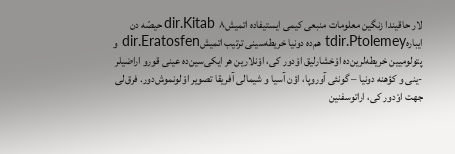لار حاقیندا زنگین معلومات منبعی کیمی ایستیفاده اتمیشdir.Kitab ۸ حیصّه ‌دن ایبارهtdir.Ptolemey هم‌ده دونیا خریطه‌سینی ترتیب اتمیشdir.Eratosfen و پتولومیین خریطه‌لرین‌ده اوْخشارلیق اوْدور کی، اوْنلارین هر ایکی‌سین‌ده عینی قورو اراضیلر -ینی و کؤهنه دونیا – گونئی آوروپا، اؤن آسیا و شیمالی آفریقا تصویر اوْلونموش‌دور. فرق‌لی جهت اوْدور کی، اراتوسفنین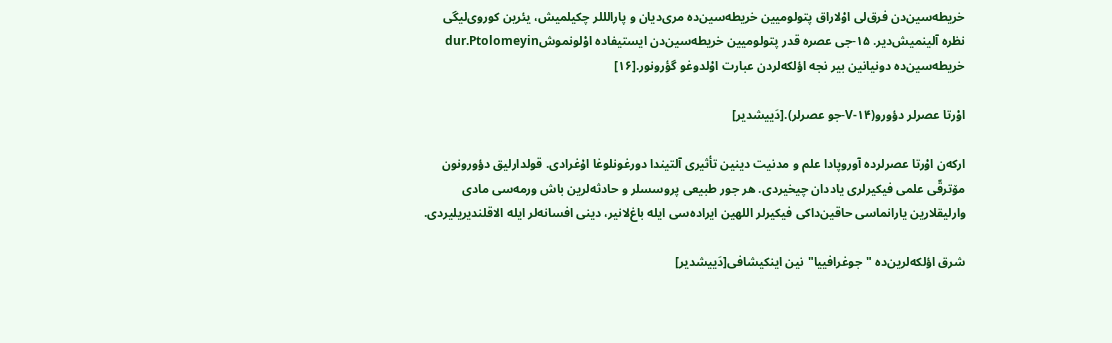خریطه‌سین‌دن فرق‌لی اوْلاراق پتولومیین خریطه‌سین‌ده مری‌دیان و پارالللر چکیلمیش، یئرین کوروی‌لیگی نظره آلینمیش‌دیر. ۱۵-جی عصره قدر پتولومیین خریطه‌سین‌دن ایستیفاده اوْلونموشdur.Ptolomeyin خریطه‌سین‌ده دونیانین بیر نجه اؤلکه‌لردن عبارت اوْلدوغو گؤرونور.[۱۶]

اوْرتا عصرلر دؤورو(V-۱۴-جو عصرلر).[دَییشدیر]

ارکه‌ن اوْرتا عصرلرده آوروپادا علم و مدنیت دینین تأثیری آلتیندا دورغونلوغا اۇغرادی. قولدارلیق دؤورونون مۆترقّی علمی فیکیرلری یاددان چیخیردی. هر جور طبیعی پروسسلر و حادثه‌لرین باش ورمه‌سی مادی وارلیقلارین یارانماسی حاقین‌داکی فیکیرلر اللهین ایراده‌سی ایله باغ‌لانیر، دینی افسانه‌لر ایله الاقلندیریلیردی.

شرق اؤلکه‌لرین‌ده "جوغرافییا"نین اینکیشافی[دَییشدیر]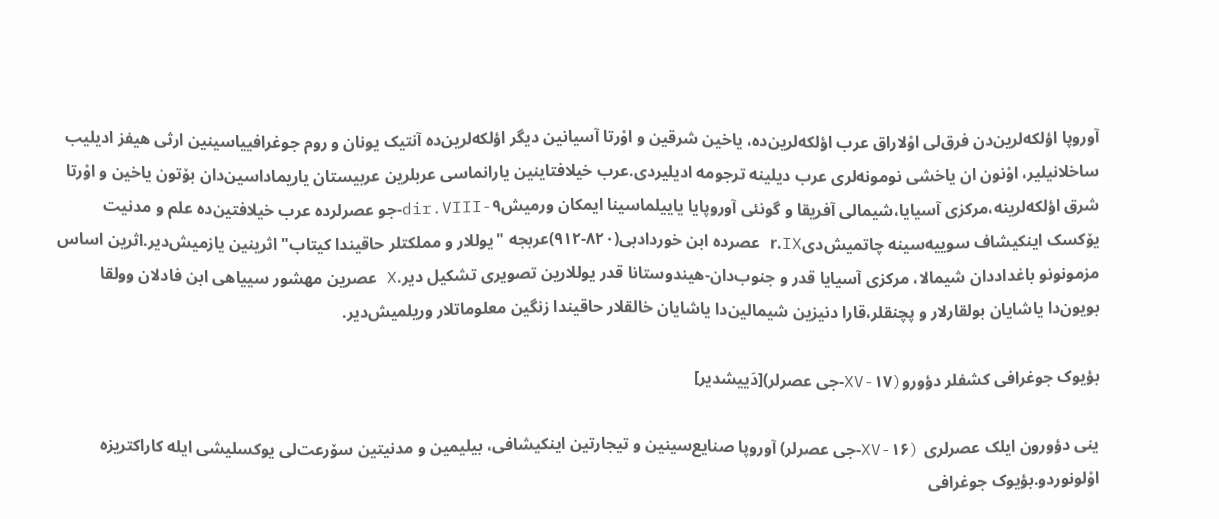آوروپا اؤلکه‌لرین‌دن فرق‌لی اوْلاراق عرب اؤلکه‌لرین‌ده، یاخین شرقین و اوْرتا آسیانین دیگر اؤلکه‌لرین‌ده آنتیک یونان و روم جوغرافییاسینین ارثی هیفز ادیلیب ساخلانیلیر، اوْنون ان یاخشی نومونه‌لری عرب دیلینه ترجومه ادیلیردی.عرب خیلافتاینین یارانماسی عربلرین عربیستان یاریماداسین‌دان بۆتون یاخین و اوْرتا شرق اؤلکه‌لرینه،مرکزی آسیایا،شیمالی آفریقا و گونئی آوروپایا یاییلماسینا ایمکان ورمیشdir.VIII-۹-جو عصرلرده عرب خیلافتین‌ده علم و مدنیت یۆکسک اینکیشاف سوییه‌سینه چاتمیش‌دیr.IX عصرده ابن خوردادبی(۸۲۰-۹۱۲)عربجه "یوللار و مملکتلر حاقیندا کیتاب" اثرینین یازمیش‌دیر.اثرین اساس مزمونونو باغداددان شیمالا، مرکزی آسیایا قدر و جنوب‌دان-هیندوستانا قدر یوللارین تصویری تشکیل دیر.X عصرین مهشور سییاهی ابن فادلان وولقا بویون‌دا یاشایان بولقارلار و پچنقلر،قارا دنیزین شیمالین‌دا یاشایان خالقلار حاقیندا زنگین معلوماتلار وریلمیش‌دیر.

بؤیوک جوغرافی کشفلر دؤورو(XV-۱۷-جی عصرلر)[دَییشدیر]

ینی دؤورون ایلک عصرلری (XV-۱۶-جی عصرلر) آوروپا صنایع‌سینین و تیجارتین اینکیشافی، بیلیمین و مدنیتین سۆرعت‌لی یوکسلیشی ایله کاراکتریزه اوْلونوردو.بؤیوک جوغرافی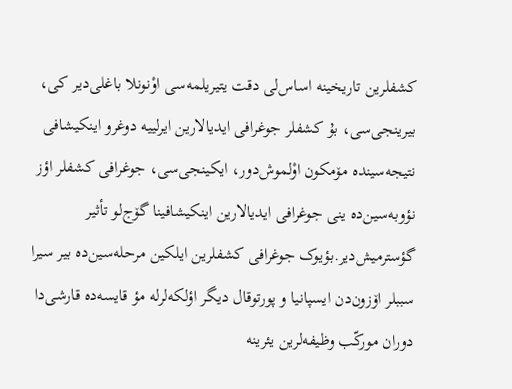کشفلرین تاریخینه اساس‌لی دقت یتیریلمه‌سی اوْنونلا باغلی‌دیر کی، بیرینجی‌سی، بۇ کشفلر جوغرافی ایدیالارین ایر‌لییه دوغرو اینکیشافی نتیجه‌سینده مۆمکون اوْلموش‌دور، ایکینجی‌سی، جوغرافی کشفلر اؤز نؤوبه‌سین‌ده ینی جوغرافی ایدیالارین اینکیشافینا گۆج‌لو تأثیر گؤسترمیش‌دیر.بؤیوک جوغرافی کشفلرین ایلکین مرحله‌سین‌ده بیر سیرا سببلر اۆزون‌دن ایسپانیا و پورتوقال دیگر اؤلکه‌لرله مؤ قایسه‌ده قارشی‌دا دوران مورکّب وظیفه‌لرین یئرینه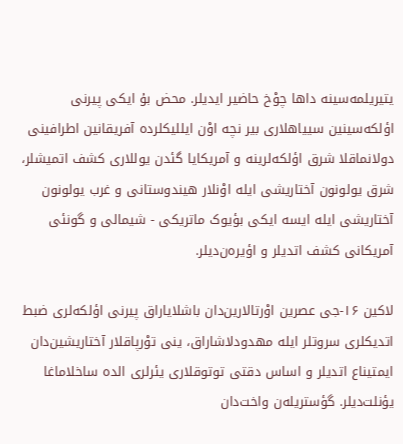یتیریلمه‌سینه داها چوْخ حاضیر ایدیلر. محض بۇ ایکی پیرنی اؤلکه‌سینین سییاهلاری بیر نچه اوْن ایللیکلرده آفریقانین اطرافینی دولانماقلا شرق اؤلکه‌لرینه و آمریکایا گئدن یوللاری کشف اتمیشلر، شرق یولونون آختاریشی ایله اوْنلار هیندوستانی و غرب یولونون آختاریشی ایله ایسه ایکی بؤیوک ماتریکی - شیمالی و گونئی آمریکانی کشف اتدیلر و اؤیره‌ن‌دیلر.

لاکین ۱۶-جی عصرین اوْرتالارین‌دان باشلایاراق پیرنی اؤلکه‌لری ضبط اتدیکلری سروتلر ایله مهدودلاشاراق، ینی توْرپاقلار آختاریشین‌دان ایمتیناع اتدیلر و اساس دقتی توتوقلاری یئرلری الده ساخلاماغا یؤنلت‌دیلر. گؤستریله‌ن واخت‌دان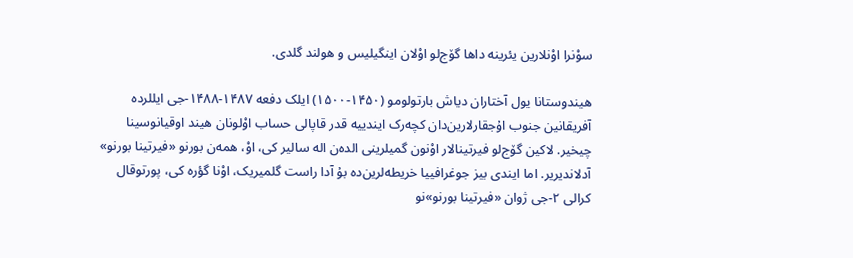سوْنرا اوْنلارین یئرینه داها گۆج‌لو اوْلان اینگیلیس و هولند گلدی.

هیندوستانا یول آختاران دیاش بارتولومو (۱۴۵۰-۱۵۰۰) ایلک دفعه ۱۴۸۷-۱۴۸۸-جی ایللرده آفریقانین جنوب اۇجقارلارین‌دان کچه‌رک ایندییه قدر قاپالی حساب اوْلونان هیند اوقیانوسینا چیخیر. لاکین گۆج‌لو فیرتینالار اوْنون گمیلرینی الده‌ن اله سالیر کی، اوْ، همه‌ن بورنو «فیرتینا بورنو» آدلاندیریر. اما ایندی بیز جوغرافییا خریطه‌لرین‌ده بۇ آدا راست گلمیریک، اوْنا گؤره کی، پورتوقال کرالی ۲-جی ژوان «فیرتینا بورنو»نو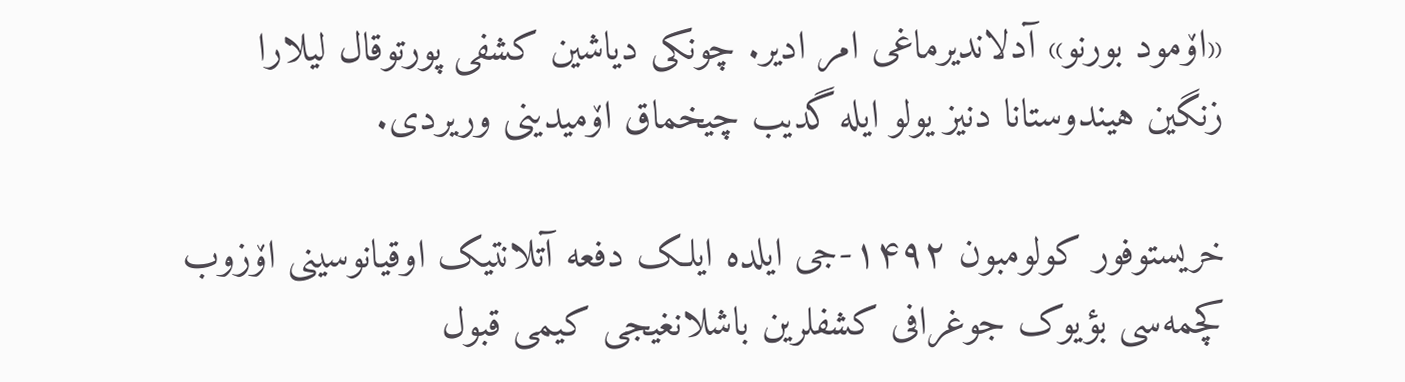«اۆمود بورنو» آدلاندیرماغی امر ادیر. چونکی دیاشین کشفی پورتوقال لیلارا زنگین هیندوستانا دنیز یولو ایله گدیب چیخماق اۆمیدینی وریردی.

خریستوفور کولومبون ۱۴۹۲-جی ایلده ایلک دفعه آتلانتیک اوقیانوسینی اۆزوب کچمه‌سی بؤیوک جوغرافی کشفلرین باشلانغیجی کیمی قبول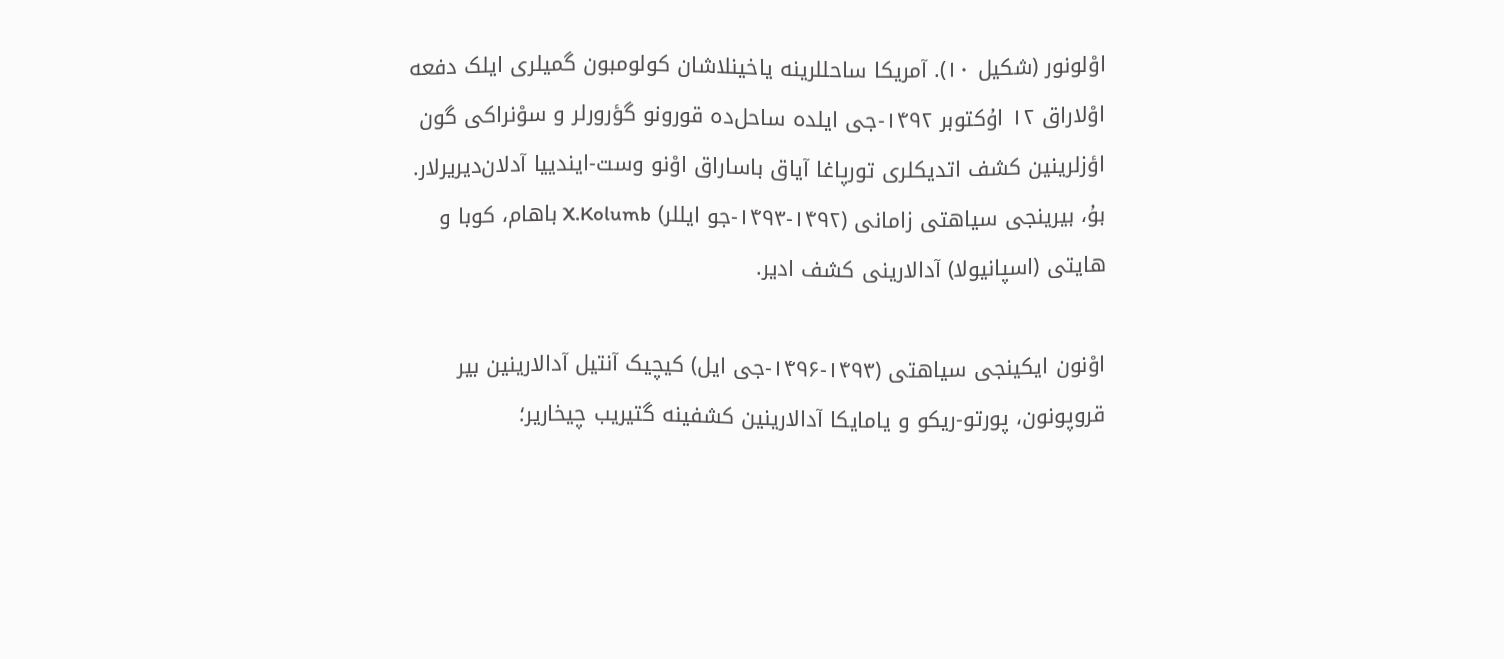اوْلونور (شکیل ۱۰). آمریکا ساحللرینه یاخینلاشان کولومبون گمیلری ایلک دفعه اوْلاراق ۱۲ اۇکتوبر ۱۴۹۲-جی ایلده ساحل‌ده قورونو گؤرورلر و سوْنراکی گون اؤزلرینین کشف اتدیکلری تورپاغا آیاق باساراق اوْنو وست-ایندییا آدلان‌دیریرلار. بۇ، بیرینجی سیاهتی زامانی (۱۴۹۲-۱۴۹۳-جو ایللر) X.Kolumb باهام، کوبا و هایتی (اسپانیولا) آدالارینی کشف ادیر.

اوْنون ایکینجی سیاهتی (۱۴۹۳-۱۴۹۶-جی ایل) کیچیک آنتیل آدالارینین بیر قروپونون، پورتو-ریکو و یامایکا آدالارینین کشفینه گتیریب چیخاریر؛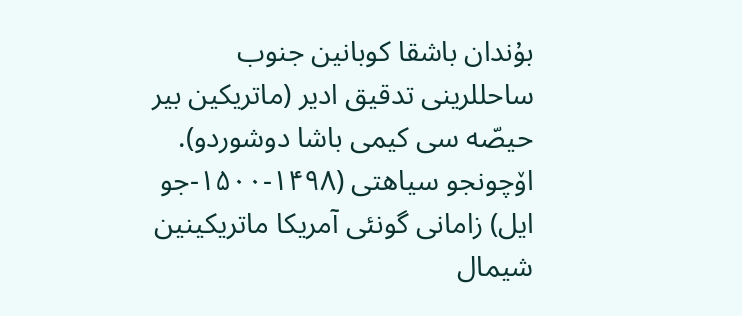بۇندان باشقا کوبانین جنوب ساحللرینی تدقیق ادیر (ماتریکین بیر حیصّه ‌سی کیمی باشا دوشوردو). اۆچونجو سیاهتی (۱۴۹۸-۱۵۰۰-جو ایل) زامانی گونئی آمریکا ماتریکینین شیمال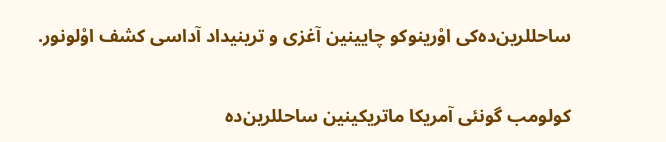ساحللرین‌ده‌کی اوْرینوکو چایینین آغزی و ترینیداد آداسی کشف اوْلونور.

کولومب گونئی آمریکا ماتریکینین ساحللرین‌ده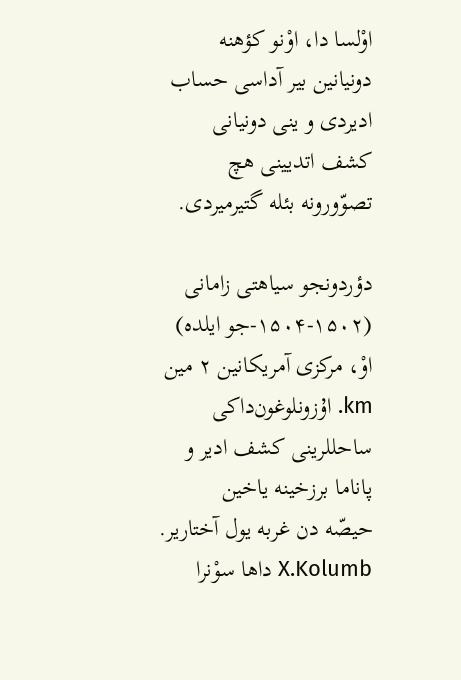اوْلسا دا، اوْنو کؤهنه دونیانین بیر آداسی حساب ادیردی و ینی دونیانی کشف اتدیینی هچ تصوّورونه بئله گتیرمیردی.

دؤردونجو سیاهتی زامانی (۱۵۰۲-۱۵۰۴-جو ایلده) اوْ، مرکزی آمریکانین ۲ مین km. اۇزونلوغون‌داکی ساحللرینی کشف ادیر و پاناما برزخینه یاخین حیصّه ‌دن غربه یول آختاریر. X.Kolumb داها سوْنرا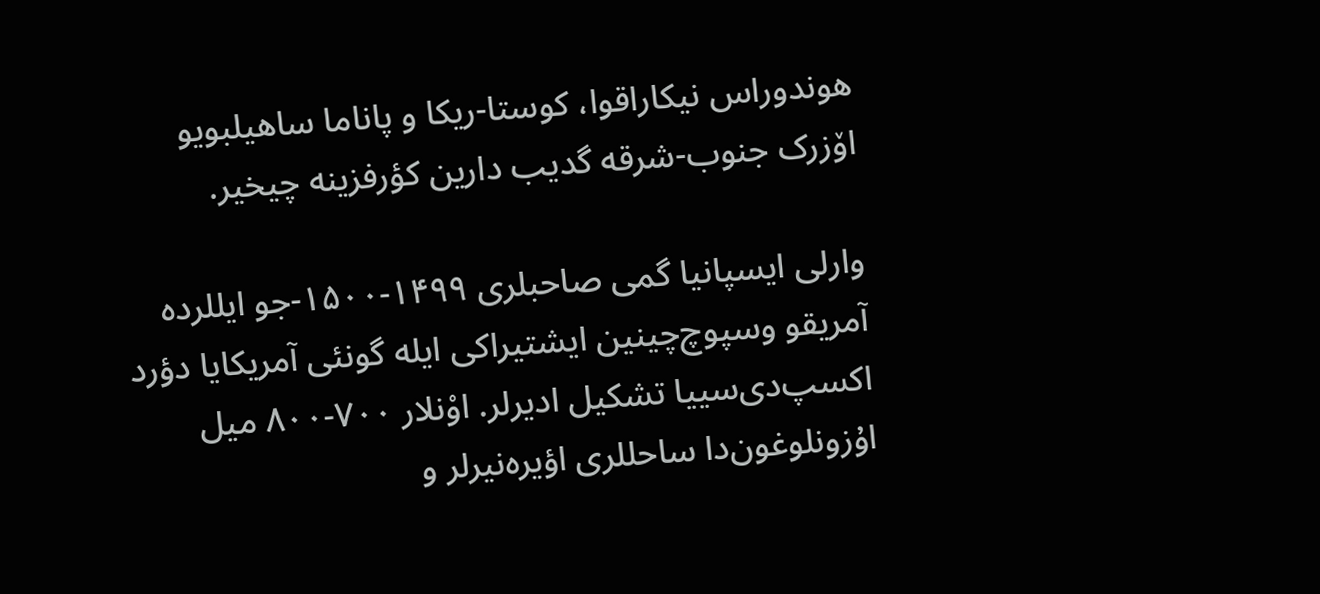هوندوراس نیکاراقوا، کوستا-ریکا و پاناما ساهیلبویو اۆز‌رک جنوب-شرقه گدیب دارین کؤرفزینه چیخیر.

وارلی ایسپانیا گمی صاحبلری ۱۴۹۹-۱۵۰۰-جو ایللرده آمریقو وسپوچ‌چینین ایشتیراکی ایله گونئی آمریکایا دؤرد اکسپ‌دی‌سییا تشکیل ادیرلر. اوْنلار ۷۰۰-۸۰۰ میل اۇزونلوغون‌دا ساحللری اؤیره‌نیرلر و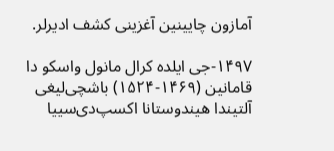آمازون چایینین آغزینی کشف ادیرلر.

۱۴۹۷-جی ایلده کرال مانول واسکو دا قامانین (۱۴۶۹-۱۵۲۴) باشچی‌لیغی آلتیندا هیندوستانا اکسپ‌دی‌سییا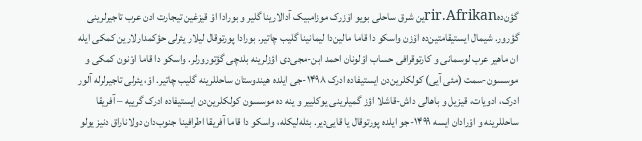گؤن‌دهrir.Afrikanین شرق ساحلی بویو اۆز‌رک موزامبیک آدالارینا گلیر و بورادا اوْ قیزغین تیجارت اد‌ن عرب تاجیرلرینی گؤرور. شیمال ایستیقامتین‌ده اۆز‌ن واسکو دا قاما مالین‌دا لیمانینا گلیب چاتیر. بورادا پورتوقال لیلار یئرلی حؤکمدارلارین کمکی ایله ان ماهیر عرب لوسمانی و کارتوقرافی حساب اوْلونان احمد ابن-مجی‌دی اؤزلرینه بلدچی گؤتورورلر. واسکو دا قاما اوْنون کمکی و موسسون-سمت (مئی آیی) کولکلرین‌دن ایستیفاده اد‌رک ۱۴۹۸-جی ایلده هیندوستان ساحللرینه گلیب چاتیر. اوْ، یئرلی تاجیرلرله آلور اد‌رک، ادویات، قیزیل و باهالی داش-قاشلا اؤز گمیلرینی یوکلییر و ینه ده موسسون کولکلرین‌دن ایستیفاده اد‌رک گرییه – آفریقا ساحللرینه و اوْرادان ایسه ۱۴۹۹-جو ایلده پورتوقال یا قایی‌دیر. بئله‌لیکله، واسکو دا قاما آفریقا اطرافینا جنوب‌دان دولاناراق دنیز یولو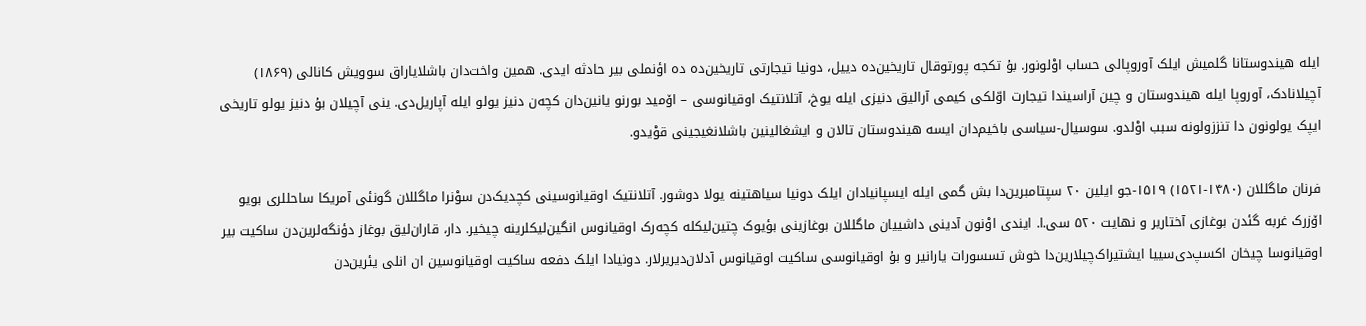ایله هیندوستانا گلمیش ایلک آوروپالی حساب اوْلونور. بۇ تکجه پورتوقال تاریخین‌ده دییل، دونیا تیجارتی تاریخین‌ده ده اؤ‌نملی بیر حادثه ایدی. همین واخت‌دان باشلایاراق سوویش کانالی (۱۸۶۹) آچیلانادک، آوروپا ایله هیندوستان و چین آراسیندا تیجارت اوّلکی کیمی آرالیق دنیزی ایله یوخ، آتلانتیک اوقیانوسی – اۆمید بورنو یانین‌دان کچه‌ن دنیز یولو ایله آپاریل‌دی. ینی آچیلان بۇ دنیز یولو تاریخی ایپک یولونون دا تنززولونه سبب اوْلدو. سوسیال-سیاسی باخیم‌دان ایسه هیندوستان تالان و ایشغالینین باشلانغیجینی قوْیدو.

فرنان ماگللان (۱۴۸۰-۱۵۲۱) ۱۵۱۹-جو ایلین ۲۰ سپتامبرین‌دا بش گمی ایله ایسپانیادان ایلک دونیا سیاهتینه یولا دوشور. آتلانتیک اوقیانوسینی کچدیک‌دن سوْنرا ماگللان گونئی آمریکا ساحللری بویو اۆز‌رک غربه گئدن بوغازی آختاریر و نهایت ۵۲۰ سی.ا. ایندی اوْنون آدینی داشییان ماگللان بوغازینی بؤیوک چتین‌لیکله کچه‌رک اوقیانوس انگین‌لیکلرینه چیخیر. دار، قاران‌لیق بوغاز دؤنگه‌لرین‌دن ساکیت بیر اوقیانوسا چیخان اکسپ‌دی‌سییا ایشتیراک‌چیلارین‌دا خوش تسسورات یارانیر و بۇ اوقیانوسی ساکیت اوقیانوس آدلان‌دیریرلار. دونیادا ایلک دفعه ساکیت اوقیانوسین ان انلی یئرین‌دن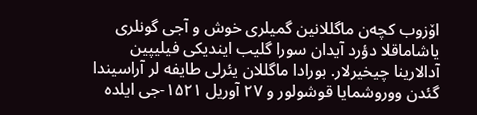اۆزوب کچه‌ن ماگللانین گمیلری خوش و آجی گونلری یاشاماقلا دؤرد آیدان سورا گلیب ایندیکی فیلیپین آدالارینا چیخیرلار. بورادا ماگللان یئرلی طایفه لر آراسیندا گئدن ووروشمایا قوشولور و ۲۷ آوریل ۱۵۲۱-جی ایلده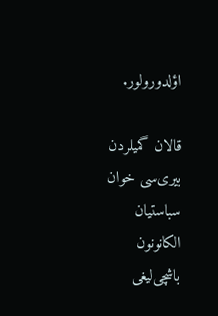اؤلدورولور.

قالان گمیلردن بیری‌سی خوان سباستیان الکانونون باشچی‌لیغی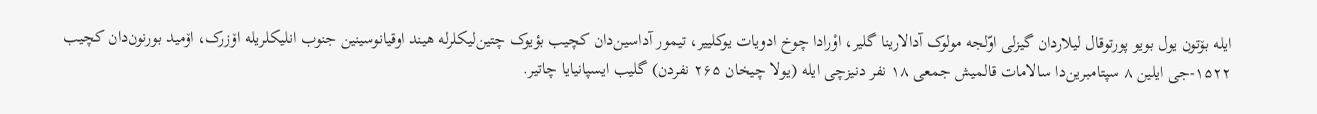ایله بۆتون یول بویو پورتوقال لیلاردان گیزلی اوّلجه مولوک آدالارینا گلیر، اوْرادا چوخ ادویات یوکلییر، تیمور آداسین‌دان کچیب بؤیوک چتین‌لیکلرله هیند اوقیانوسینین جنوب انلیکلریله اۆز‌رک، اۆمید بورنون‌دان کچیب ۱۵۲۲-جی ایلین ۸ سپتامبرین‌دا سالامات قالمیش جمعی ۱۸ نفر دنیزچی ایله (یولا چیخان ۲۶۵ نفردن) گلیب ایسپانیایا چاتیر.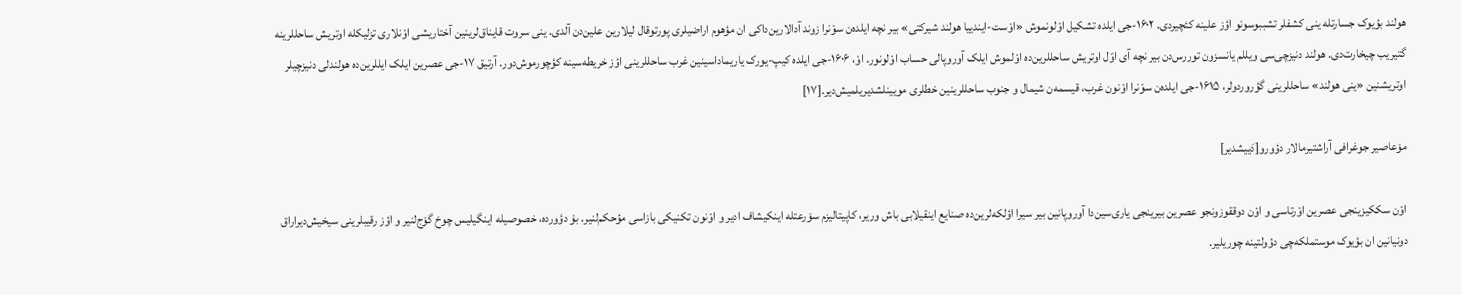هولند بؤیوک جسارتله ینی کشفلر تشببوسونو اؤز علینه کئچیردی. ۱۶۰۲-جی ایلده تشکیل اوْلونموش «اوْست-ایندییا هولند شیرکتی» بیر نچه ایلده‌ن سوْنرا زوند آدالارین‌داکی ان مؤهوم اراضیلری پورتوقال لیلارین علین‌دن آلدی. ینی سروت قایناق‌لرینین آختاریشی اوْنلاری تزلیکله اوتریش ساحللرینه گتیریب چیخارت‌دی. هولند دنیزچی‌سی ویللم یانسزون توررس‌دن بیر نچه آی اوّل اوتریش ساحللرین‌ده اوْلموش ایلک آوروپالی حساب اوْلونور. اوْ، ۱۶۰۶-جی ایلده کیپ-یورک یاریماداسینین غرب ساحللرینی اؤز خریطه‌سینه کؤچورموش‌دور. آرتیق ۱۷-جی عصرین ایلک ایللرین‌ده هولندلی دنیزچیلر اوتریشنین «ینی هولند» ساحللرینی گؤروردولر، ۱۶۱۵-جی ایلده‌ن سوْنرا اوْنون غرب، قیسمه‌ن شیمال و جنوب ساحللرینین خطلری مویینلشدیریلمیش‌دیر.[۱۷]

مۆعاصیر جوغرافی آراشتیرمالار دؤورو[دَییشدیر]

اوْن سککیزینجی عصرین اوْرتاسی و اوْن دوققوزونجو عصرین بیرینجی یاری‌سین‌دا آوروپانین بیر سیرا اؤلکه‌لرین‌ده صنایع اینقیلابی باش وریر، کاپیتالیزم سۆرعتله اینکیشاف ادیر و اوْنون تکنیکی بازاسی مؤحکم‌لنیر. بۇ دؤورده، خصوصیله اینگیلیس چوخ گۆج‌لنیر و اؤز رقیبلرینی سیخیش‌دیراراق دونیانین ان بؤیوک موستملکه‌چی دؤولتینه چوریلیر.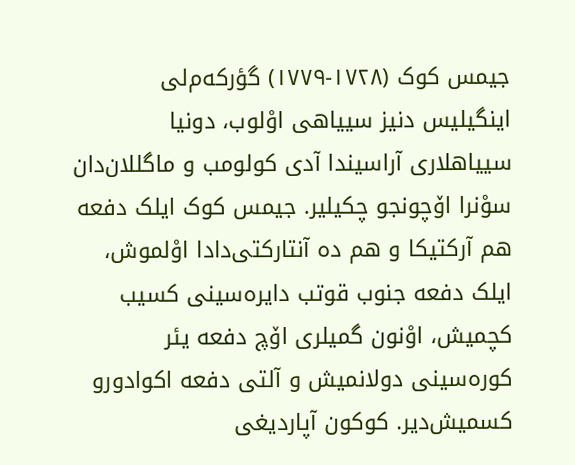جیمس کوک (۱۷۲۸-۱۷۷۹) گؤرکه‌م‌لی اینگیلیس دنیز سییاهی اوْلوب، دونیا سییاهلاری آراسیندا آدی کولومب و ماگللان‌دان سوْنرا اۆچونجو چکیلیر. جیمس کوک ایلک دفعه هم آرکتیکا و هم ده آنتارکتی‌دادا اوْلموش، ایلک دفعه جنوب قوتب دایره‌سینی کسیب کچمیش، اوْنون گمیلری اۆچ دفعه یئر کوره‌سینی دولانمیش و آلتی دفعه اکوادورو کسمیش‌دیر. کوکون آپاردیغی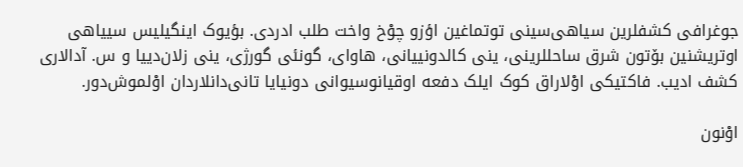جوغرافی کشفلرین سیاهی‌سینی توتماغین اؤزو چوْخ واخت طلب ادردی. بؤیوک اینگیلیس سییاهی اوتریشنین بۆتون شرق ساحللرینی، ینی کالدونییانی، هاوای، گونئی گورژی، ینی زلان‌دییا و س. آدالاری کشف ادیب. فاکتیکی اوْلاراق کوک ایلک دفعه اوقیانوسیوانی دونیایا تانی‌دانلاردان اوْلموش‌دور.

اوْنون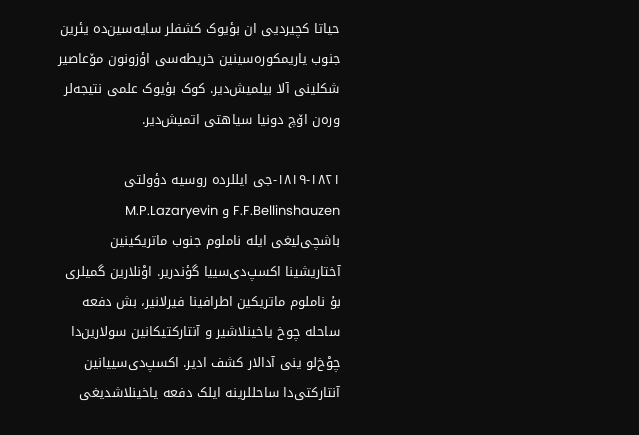حیاتا کچیردیی ان بؤیوک کشفلر سایه‌سین‌ده یئرین جنوب یاریمکوره‌سینین خریطه‌سی اؤزونون مۆعاصیر شکلینی آلا بیلمیش‌دیر. کوک بؤیوک علمی نتیجه‌لر وره‌ن اۆچ دونیا سیاهتی اتمیش‌دیر.

۱۸۱۹-۱۸۲۱-جی ایللرده روسیه دؤولتی F.F.Bellinshauzen و M.P.Lazaryevin باشچی‌لیغی ایله ناملوم جنوب ماتریکینین آختاریشینا اکسپ‌دی‌سییا گؤندریر. اوْنلارین گمیلری بۇ ناملوم ماتریکین اطرافینا فیرلانیر، بش دفعه ساحله چوخ یاخینلاشیر و آنتارکتیکانین سولارین‌دا چوْخ‌لو ینی آدالار کشف ادیر. اکسپ‌دی‌سییانین آنتارکتی‌دا ساحللرینه ایلک دفعه یاخینلاشدیغی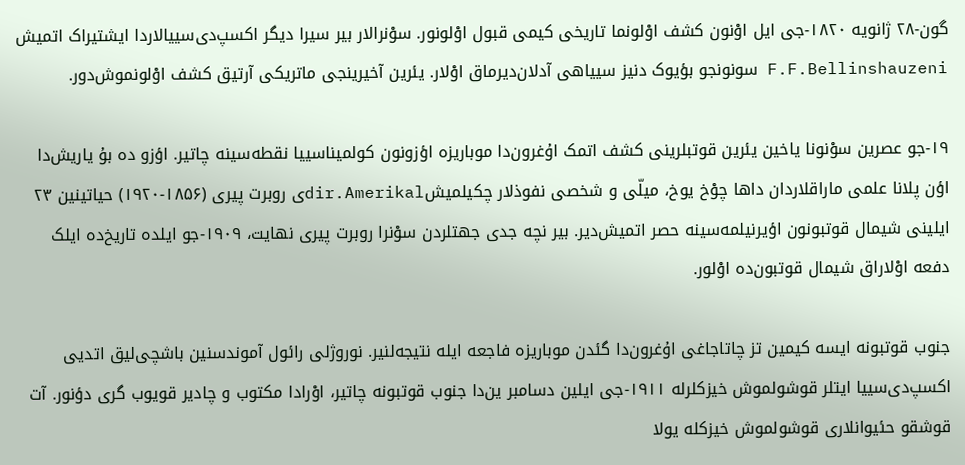گون-۲۸ ژانویه ۱۸۲۰-جی ایل اوْنون کشف اوْلونما تاریخی کیمی قبول اوْلونور. سوْنرالار بیر سیرا دیگر اکسپ‌دی‌سییالاردا ایشتیراک اتمیش F.F.Bellinshauzeni سونونجو بؤیوک دنیز سییاهی آدلان‌دیرماق اوْلار. یئرین آخیرینجی ماتریکی آرتیق کشف اوْلونموش‌دور.

۱۹-جو عصرین سوْنونا یاخین یئرین قوتبلرینی کشف اتمک اۇغرون‌دا موباریزه اؤزونون کولمیناسییا نقطه‌سینه چاتیر. اؤزو ده بۇ یاریش‌دا اؤن پلانا علمی ماراقلاردان داها چوْخ یوخ، میلّی و شخصی نفوذلار چکیلمیشdir.Amerikalی روبرت پیری (۱۸۵۶-۱۹۲۰) حیاتینین ۲۳ ایلینی شیمال قوتبونون اؤیرنیلمه‌سینه حصر اتمیش‌دیر. بیر نچه جدی جهتلردن سوْنرا روبرت پیری نهایت، ۱۹۰۹-جو ایلده تاریخ‌ده ایلک دفعه اوْلاراق شیمال قوتبون‌ده اوْلور.

جنوب قوتبونه ایسه کیمین تز چاتاجاغی اۇغرون‌دا گئدن موباریزه فاجعه ایله نتیجه‌لنیر. نوروژ‌لی رائول آموندسنین باشچی‌لیق اتدیی اکسپ‌دی‌سییا ایتلر قوشولموش خیزکلرله ۱۹۱۱-جی ایلین دسامبر ین‌دا جنوب قوتبونه چاتیر، اوْرادا مکتوب و چادیر قویوب گری دؤنور. آت قوشقو حئیوانلاری قوشولموش خیزکله یولا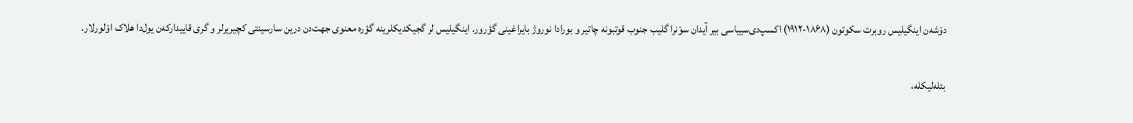دۆشه‌ن اینگیلیس روبرت سکوتون (۱۸۶۸-۱۹۱۲) اکسپ‌دی‌سییاسی بیر آیدان سوْنرا گلیب جنوب قوتبونه چاتیر و بورادا نوروژ بایراغینی گؤرور. اینگیلیس لر گجیکدیکلرینه گؤره معنوی جهت‌دن درین سارسینتی کچیریرلر و گری قاییدارکه‌ن یول‌دا هلاک اوْلورلار.

بئله‌لیکله،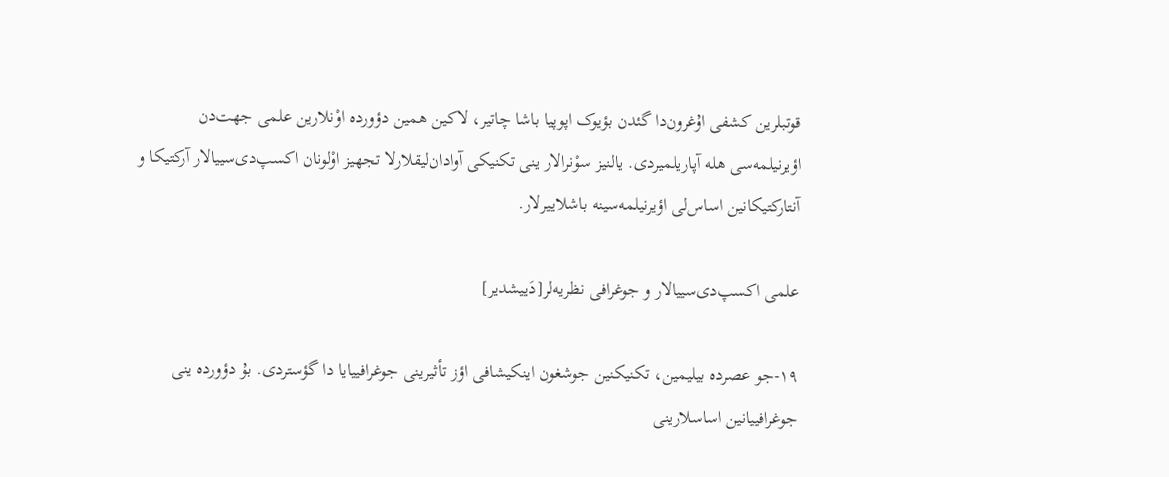قوتبلرین کشفی اۇغرون‌دا گئدن بؤیوک اپوپیا باشا چاتیر، لاکین همین دؤورده اوْنلارین علمی جهت‌دن اؤیرنیلمه‌سی هله آپاریلمیردی. یالنیز سوْنرالار ینی تکنیکی آوادان‌لیقلارلا تجهیز اوْلونان اکسپ‌دی‌سییالار آرکتیکا و آنتارکتیکانین اساس‌لی اؤیرنیلمه‌سینه باشلاییرلار.

علمی اکسپ‌دی‌سییالار و جوغرافی نظریه‌لر[دَییشدیر]

۱۹-جو عصرده بیلیمین، تکنیکنین جوشغون اینکیشافی اؤز تأثیرینی جوغرافییایا دا گؤستردی. بۇ دؤورده ینی جوغرافییانین اساسلارینی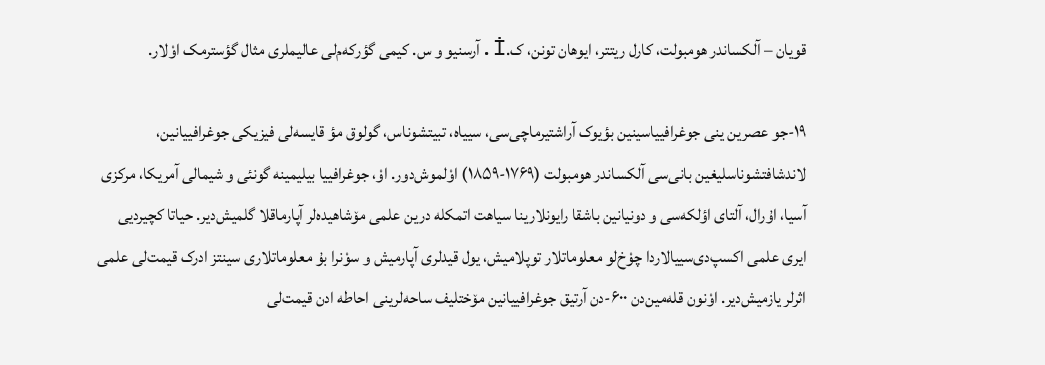قویان – آلکساندر هومبولت، کارل ریتتر، ایوهان تونن، ک.İ.آرسنیو و س. کیمی گؤرکه‌م‌لی عالیملری مثال گؤسترمک اوْلار.

۱۹-جو عصرین ینی جوغرافییاسینین بؤیوک آراشتیرما‌چی‌سی، سییاه، تبیتشوناس، گولوق مؤ قایسه‌لی فیزیکی جوغرافییانین، لاندشافتشوناسلیغین بانی‌سی آلکساندر هومبولت (۱۷۶۹-۱۸۵۹) اوْلموش‌دور. اوْ، جوغرافییا بیلیمینه گونئی و شیمالی آمریکا، مرکزی آسیا، اۇرال، آلتای اؤلکه‌سی و دونیانین باشقا رایونلارینا سیاهت اتمکله درین علمی مۆشاهیده‌لر آپارماقلا گلمیش‌دیر. حیاتا کچیردیی ایری علمی اکسپ‌دی‌سییالاردا چوْخ‌لو معلوماتلار توپلامیش، یول قیدلری آپارمیش و سوْنرا بۇ معلوماتلاری سینتز اد‌رک قیمت‌لی علمی اثرلر یازمیش‌دیر. اوْنون قله‌مین‌دن ۶۰۰-دن آرتیق جوغرافییانین مۆختلیف ساحه‌لرینی احاطه اد‌ن قیمت‌لی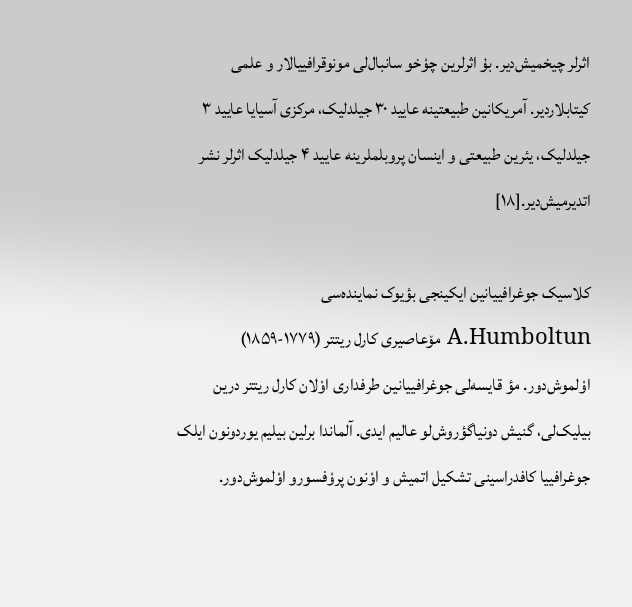اثرلر چیخمیش‌دیر. بۇ اثرلرین چوْخو سانبال‌لی مونوقرافییالار و علمی کیتابلاردیر. آمریکانین طبیعتینه عایید ۳۰ جیلدلیک، مرکزی آسیایا عایید ۳ جیلدلیک، یئرین طبیعتی و اینسان پروبلملرینه عایید ۴ جیلدلیک اثرلر نشر اتدیرمیش‌دیر.[۱۸]

کلاسیک جوغرافییانین ایکینجی بؤیوک نماینده‌سی A.Humboltun مۆعاصیری کارل ریتتر (۱۷۷۹-۱۸۵۹) اوْلموش‌دور. مؤ قایسه‌لی جوغرافییانین طرفداری اوْلان کارل ریتتر درین بیلیک‌لی، گنیش دونیاگؤروش‌لو عالیم ایدی. آلماندا برلین بیلیم یوردونون ایلک جوغرافییا کافدراسینی تشکیل اتمیش و اوْنون پروْفسورو اوْلموش‌دور.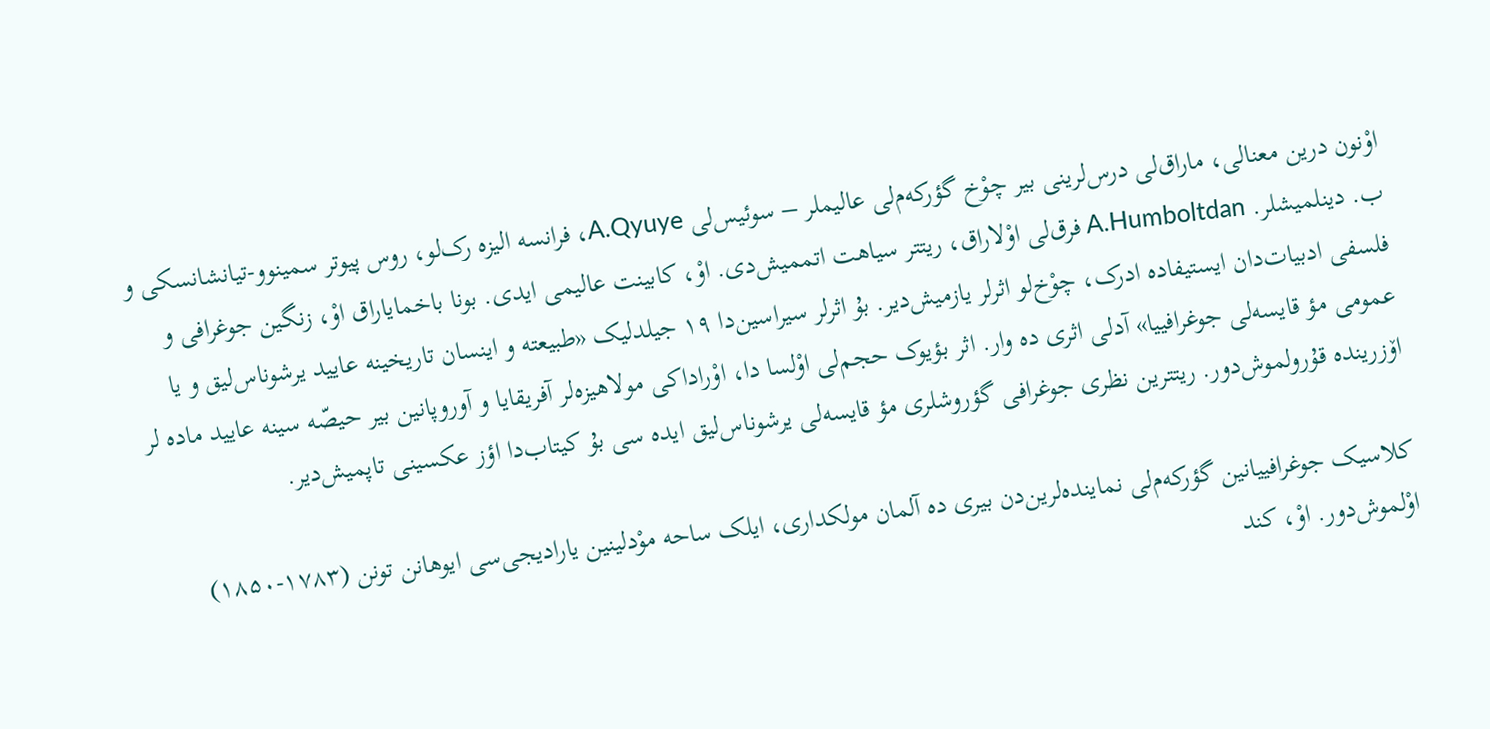اوْنون درین معنالی، ماراق‌لی درس‌لرینی بیر چوْخ گؤرکه‌م‌لی عالیملر – سوئیس‌لی A.Qyuye، فرانسه الیزه رک‌لو، روس پیوتر سمینوو-تیانشانسکی و ب. دینلمیشلر. A.Humboltdan فرق‌لی اوْلاراق، ریتتر سیاهت اتممیش‌دی. اوْ، کابینت عالیمی ایدی. بونا باخمایاراق اوْ، زنگین جوغرافی و فلسفی ادبیات‌دان ایستیفاده اد‌رک، چوْخ‌لو اثرلر یازمیش‌دیر. بۇ اثرلر سیراسین‌دا ۱۹ جیلدلیک «طبیعته و اینسان تاریخینه عایید یرشوناس‌لیق و یا عمومی مؤ قایسه‌لی جوغرافییا» آدلی اثری ده وار. اثر بؤیوک حجم‌لی اوْلسا دا، اوْراداکی مولاهیزه‌لر آفریقایا و آوروپانین بیر حیصّه ‌سینه عایید ماده لر اۆزرینده قۇرولموش‌دور. ریتترین نظری جوغرافی گؤروشلری مؤ قایسه‌لی یرشوناس‌لیق ایده سی بۇ کیتاب‌دا اؤز عکسینی تاپمیش‌دیر.

کلاسیک جوغرافییانین گؤرکه‌م‌لی نماینده‌لرین‌دن بیری ده آلمان مولکداری، ایلک ساحه موْدلینین یارادیجی‌سی ایوهانن تونن (۱۷۸۳-۱۸۵۰) اوْلموش‌دور. اوْ، کند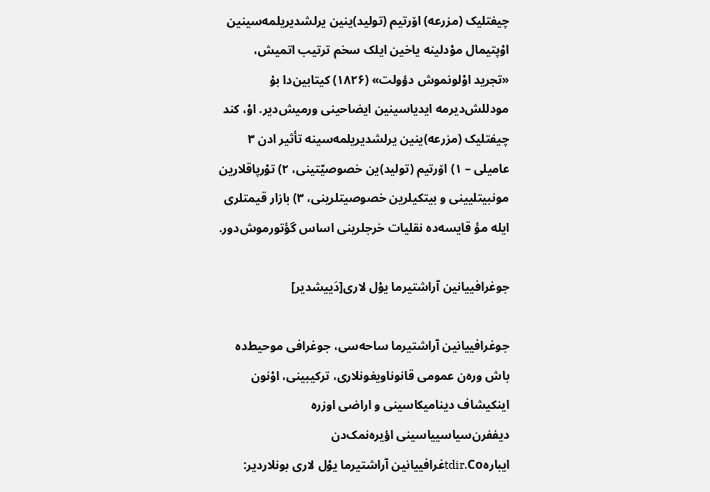چیفتلیک (مزرعه) اۆرتیم (تولید)ینین یرلشدیریلمه‌سینین اوْپتیمال موْدلینه یاخین ایلک سخم ترتیب اتمیش، «تجرید اوْلونموش دؤولت» (۱۸۲۶) کیتابین‌دا بۇ مودللش‌دیرمه ایدیاسینین ایضاحینی ورمیش‌دیر. اوْ، کند چیفتلیک (مزرعه)ینین یرلشدیریلمه‌سینه تأثیر اد‌ن ۳ عامیلی – ۱) اۆرتیم (تولید)ین خصوصیّتینی، ۲) توْرپاقلارین مونبیتلیینی و بیتکیلرین خصوصیتلرینی، ۳) بازار قیمتلری ایله مؤ قایسه‌ده نقلیات خرجلرینی اساس گؤتورموش‌دور.

جوغرافییانین آراشتیرما یوْل لاری[دَییشدیر]

جوغرافییانین آراشتیرما ساحه‌سی، جوغرافی موحیط‌ده باش وره‌ن عمومی قانوناویغونلاری، ترکیبینی، اوْنون اینکیشاف دینامیکاسینی و اراضی اوزره دیففرن‌سیاسییاسینی اؤیره‌نمک‌دن ایبارهtdir.Coغرافییانین آراشتیرما یوْل لاری بونلاردیر: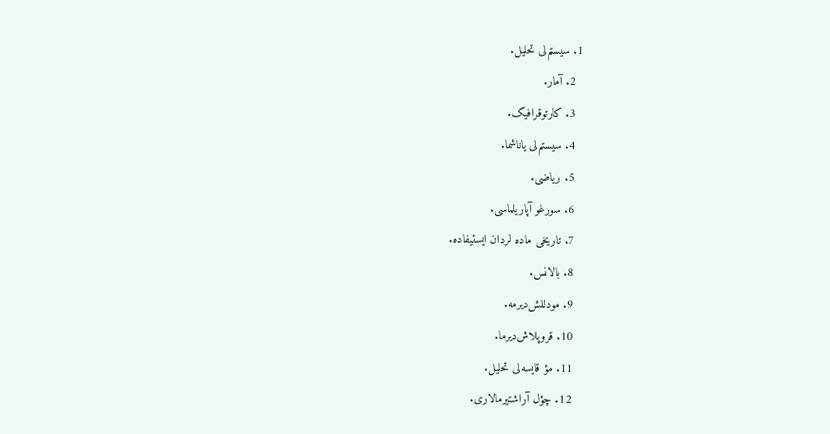1. سیستم‌لی تحلیل.
  2. آمار.
  3. کارتوقرافیک.
  4. سیستم‌لی یاناشما.
  5. ریاضی.
  6. سورغو آپاریلماسی.
  7. تاریخی ماده لردان ایستیفاده.
  8. بالانس.
  9. مودللش‌دیرمه.
  10. قروپلاش‌دیرما.
  11. مؤ قایسه‌لی تحلیل.
  12. چؤل آراشتیرمالاری.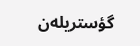گؤستریله‌ن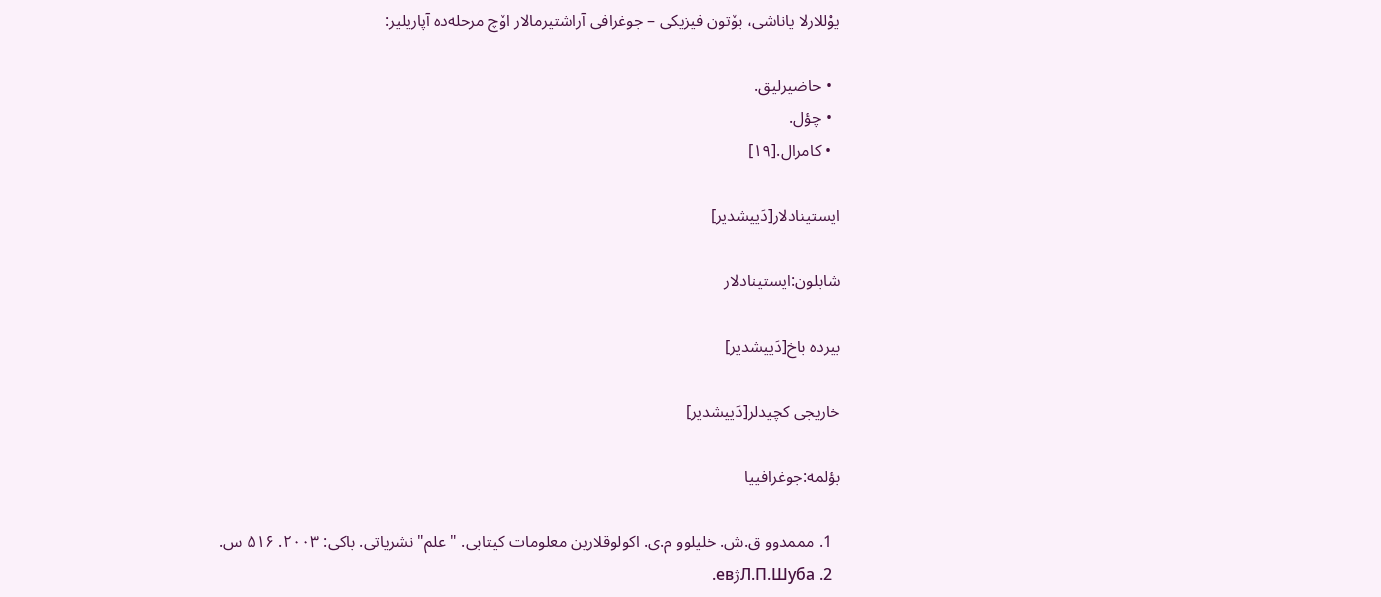یوْللارلا یاناشی، بۆتون فیزیکی – جوغرافی آراشتیرمالار اۆچ مرحله‌ده آپاریلیر:

  • حاضیرلیق.
  • چؤل.
  • کامرال.[۱۹]

ایستینادلار[دَییشدیر]

شابلون:ایستینادلار

بیرده باخ[دَییشدیر]

خاریجی کچیدلر[دَییشدیر]

بؤلمه‌:جوغرافییا

  1. مممدوو ق.ش. خلیلوو م.ی. اکولوقلارین معلومات کیتابی. "علم" نشریاتی. باکی: ۲۰۰۳. ۵۱۶ س.
  2. Л.П.Шубаژев.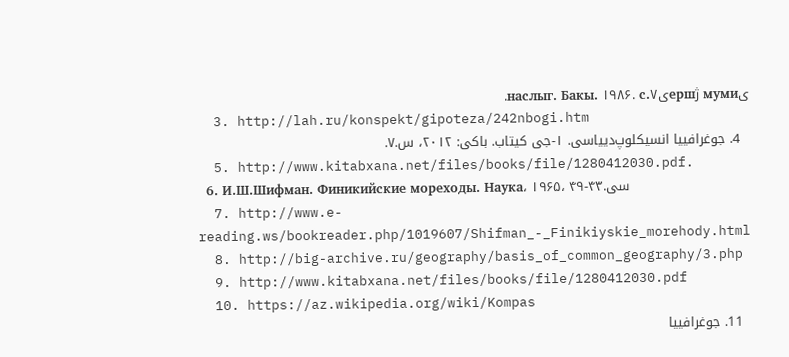یмуми ژершیнаслыг. Бакы. ۱۹۸۶. с.۷.
  3. http://lah.ru/konspekt/gipoteza/242nbogi.htm
  4. جوغرافییا انسیکلوپ‌دییاسی. ۱-جی کیتاب. باکی: ۲۰۱۲، س.۷.
  5. http://www.kitabxana.net/files/books/file/1280412030.pdf.
  6. И.Ш.Шифман. Финикийские мореходы. Наука، ۱۹۶۵، سی.۴۳-۴۹
  7. http://www.e-reading.ws/bookreader.php/1019607/Shifman_-_Finikiyskie_morehody.html
  8. http://big-archive.ru/geography/basis_of_common_geography/3.php
  9. http://www.kitabxana.net/files/books/file/1280412030.pdf
  10. https://az.wikipedia.org/wiki/Kompas
  11. جوغرافییا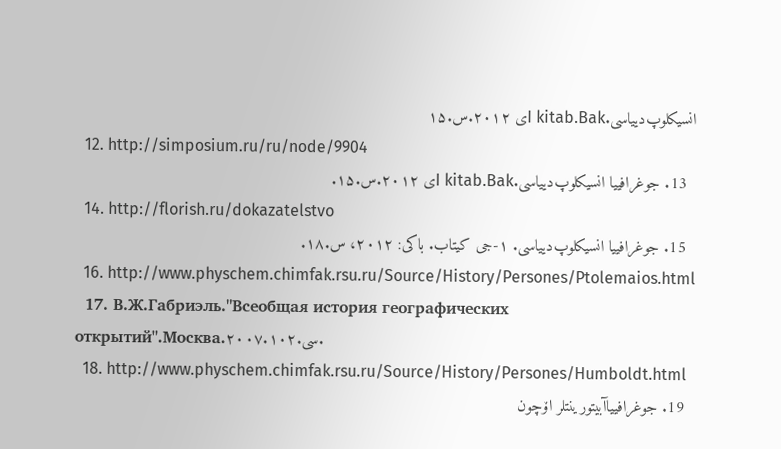انسیکلوپ‌دییاسی.I kitab.Bakی ۲۰۱۲.س.۱۵
  12. http://simposium.ru/ru/node/9904
  13. جوغرافییا انسیکلوپ‌دییاسی.I kitab.Bakی ۲۰۱۲.س.۱۵.
  14. http://florish.ru/dokazatelstvo
  15. جوغرافییا انسیکلوپ‌دییاسی. ۱-جی کیتاب. باکی: ۲۰۱۲، س.۱۸.
  16. http://www.physchem.chimfak.rsu.ru/Source/History/Persones/Ptolemaios.html
  17. В.Ж.Габриэль."Всеобщая история географических открытий".Москва.۲۰۰۷.سی.۱۰۲.
  18. http://www.physchem.chimfak.rsu.ru/Source/History/Persones/Humboldt.html
  19. جوغرافییاآبیتورینتلر اۆچون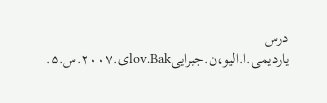درس یاردیمی.ا.الیو،ن.جبراییlov.Bakی.۲۰۰۷.س.۵.